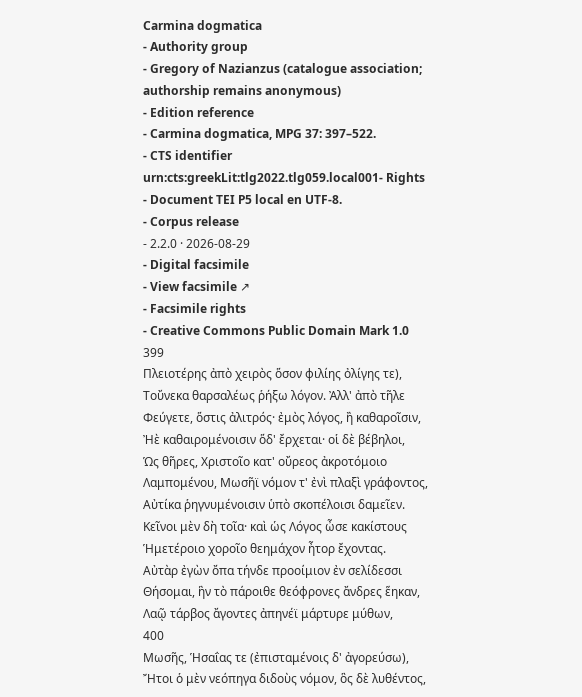Carmina dogmatica
- Authority group
- Gregory of Nazianzus (catalogue association; authorship remains anonymous)
- Edition reference
- Carmina dogmatica, MPG 37: 397–522.
- CTS identifier
urn:cts:greekLit:tlg2022.tlg059.local001- Rights
- Document TEI P5 local en UTF-8.
- Corpus release
- 2.2.0 · 2026-08-29
- Digital facsimile
- View facsimile ↗
- Facsimile rights
- Creative Commons Public Domain Mark 1.0
399
Πλειοτέρης ἀπὸ χειρὸς ὅσον φιλίης ὀλίγης τε),
Τοὔνεκα θαρσαλέως ῥήξω λόγον. Ἀλλ' ἀπὸ τῆλε
Φεύγετε, ὅστις ἀλιτρός· ἐμὸς λόγος, ἢ καθαροῖσιν,
Ἠὲ καθαιρομένοισιν ὅδ' ἔρχεται· οἱ δὲ βέβηλοι,
Ὡς θῆρες, Χριστοῖο κατ' οὔρεος ἀκροτόμοιο
Λαμπομένου, Μωσῆϊ νόμον τ' ἐνὶ πλαξὶ γράφοντος,
Αὐτίκα ῥηγνυμένοισιν ὑπὸ σκοπέλοισι δαμεῖεν.
Κεῖνοι μὲν δὴ τοῖα· καὶ ὡς Λόγος ὦσε κακίστους
Ἡμετέροιο χοροῖο θεημάχον ἦτορ ἔχοντας.
Αὐτὰρ ἐγὼν ὄπα τήνδε προοίμιον ἐν σελίδεσσι
Θήσομαι, ἣν τὸ πάροιθε θεόφρονες ἄνδρες ἕηκαν,
Λαῷ τάρβος ἄγοντες ἀπηνέϊ μάρτυρε μύθων,
400
Μωσῆς, Ἡσαΐας τε (ἐπισταμένοις δ' ἀγορεύσω),
Ἤτοι ὁ μὲν νεόπηγα διδοὺς νόμον, ὃς δὲ λυθέντος,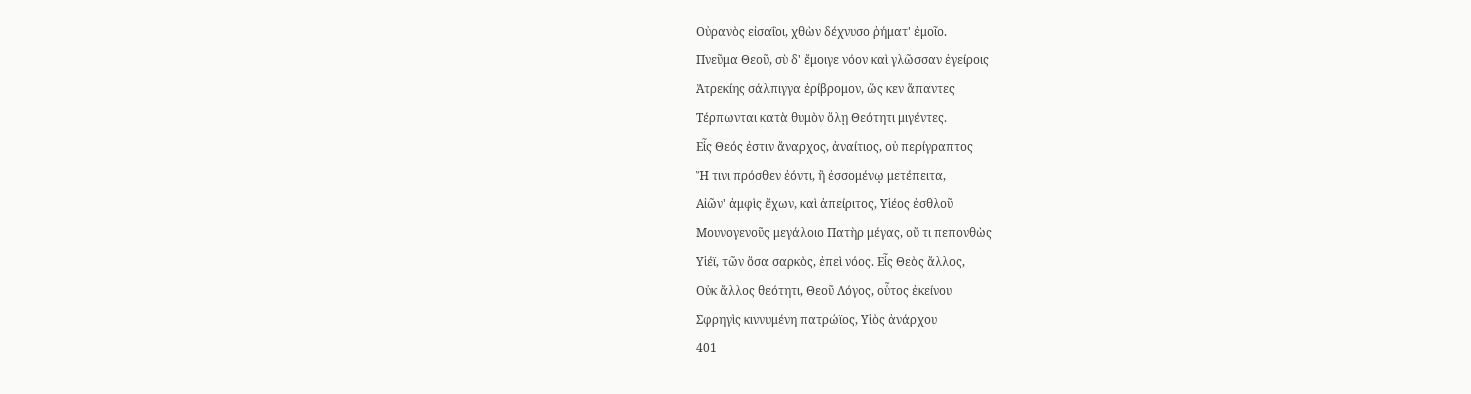Οὐρανὸς εἰσαΐοι, χθὼν δέχνυσο ῥήματ' ἐμοῖο.
Πνεῦμα Θεοῦ, σὺ δ' ἔμοιγε νόον καὶ γλῶσσαν ἐγείροις
Ἀτρεκίης σάλπιγγα ἐρίβρομον, ὥς κεν ἅπαντες
Τέρπωνται κατὰ θυμὸν ὅλῃ Θεότητι μιγέντες.
Εἷς Θεός ἐστιν ἄναρχος, ἀναίτιος, οὐ περίγραπτος
Ἤ τινι πρόσθεν ἐόντι, ἢ ἐσσομένῳ μετέπειτα,
Αἰῶν' ἀμφὶς ἔχων, καὶ ἀπείριτος, Υἱέος ἐσθλοῦ
Μουνογενοῦς μεγάλοιο Πατὴρ μέγας, οὔ τι πεπονθὼς
Υἱέϊ, τῶν ὅσα σαρκὸς, ἐπεὶ νόος. Εἷς Θεὸς ἄλλος,
Οὐκ ἄλλος θεότητι, Θεοῦ Λόγος, οὗτος ἐκείνου
Σφρηγὶς κιννυμένη πατρώϊος, Υἱὸς ἀνάρχου
401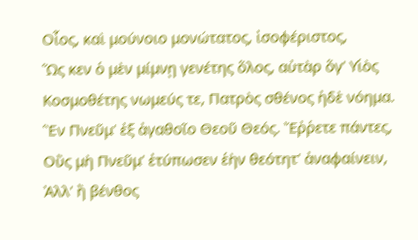Οἶος, καὶ μούνοιο μονώτατος, ἰσοφέριστος,
Ὥς κεν ὁ μὲν μίμνῃ γενέτης ὅλος, αὐτὰρ ὅγ' Υἱὸς
Κοσμοθέτης νωμεύς τε, Πατρὸς σθένος ἠδὲ νόημα.
Ἓν Πνεῦμ' ἐξ ἀγαθοῖο Θεοῦ Θεός. Ἔῤῥετε πάντες,
Οὒς μὴ Πνεῦμ' ἐτύπωσεν ἑὴν θεότητ' ἀναφαίνειν,
Ἀλλ' ἢ βένθος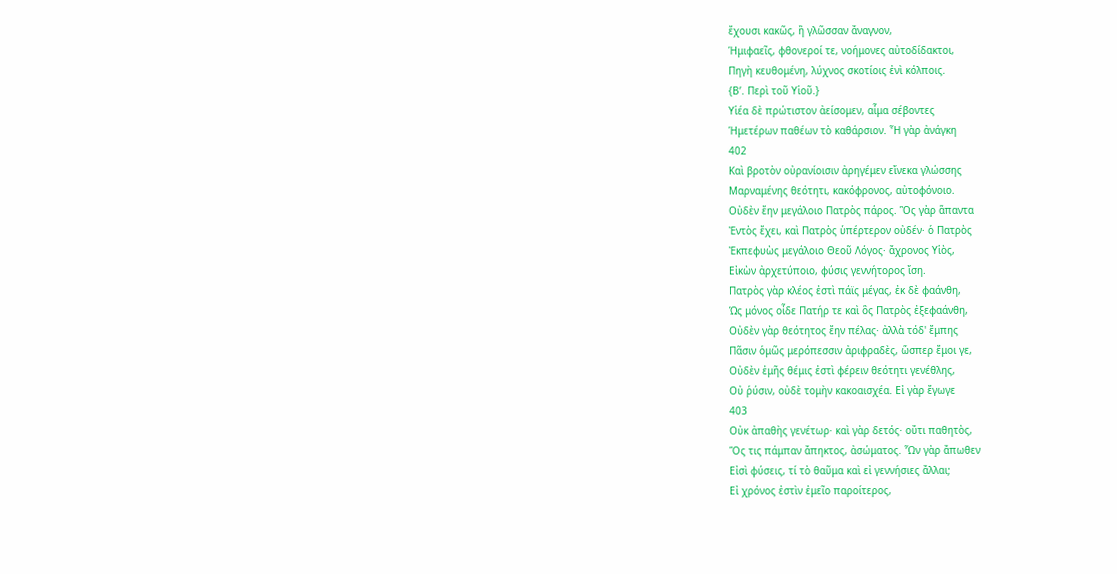ἔχουσι κακῶς, ἢ γλῶσσαν ἄναγνον,
Ἡμιφαεῖς, φθονεροί τε, νοήμονες αὐτοδίδακτοι,
Πηγὴ κευθομένη, λύχνος σκοτίοις ἐνὶ κόλποις.
{Βʹ. Περὶ τοῦ Υἱοῦ.}
Υἱέα δὲ πρώτιστον ἀείσομεν, αἷμα σέβοντες
Ἡμετέρων παθέων τὸ καθάρσιον. Ἦ γὰρ ἀνάγκη
402
Καὶ βροτὸν οὐρανίοισιν ἀρηγέμεν εἴνεκα γλώσσης
Μαρναμένης θεότητι, κακόφρονος, αὐτοφόνοιο.
Οὐδὲν ἔην μεγάλοιο Πατρὸς πάρος. Ὃς γὰρ ἅπαντα
Ἐντὸς ἔχει, καὶ Πατρὸς ὑπέρτερον οὐδέν· ὁ Πατρὸς
Ἐκπεφυὼς μεγάλοιο Θεοῦ Λόγος· ἄχρονος Υἱὸς,
Εἰκὼν ἀρχετύποιο, φύσις γεννήτορος ἴση.
Πατρὸς γὰρ κλέος ἐστὶ πάϊς μέγας, ἐκ δὲ φαάνθη,
Ὡς μόνος οἶδε Πατήρ τε καὶ ὃς Πατρὸς ἐξεφαάνθη,
Οὐδὲν γὰρ θεότητος ἔην πέλας· ἀλλὰ τόδ' ἔμπης
Πᾶσιν ὁμῶς μερόπεσσιν ἀριφραδὲς, ὥσπερ ἔμοι γε,
Οὐδὲν ἐμῆς θέμις ἐστὶ φέρειν θεότητι γενέθλης,
Οὐ ῥύσιν, οὐδὲ τομὴν κακοαισχέα. Εἰ γὰρ ἔγωγε
403
Οὐκ ἀπαθὴς γενέτωρ· καὶ γὰρ δετός· οὔτι παθητὸς,
Ὅς τις πάμπαν ἄπηκτος, ἀσώματος. Ὧν γὰρ ἄπωθεν
Εἰσὶ φύσεις, τί τὸ θαῦμα καὶ εἰ γεννήσιες ἄλλαι;
Εἰ χρόνος ἐστὶν ἐμεῖο παροίτερος,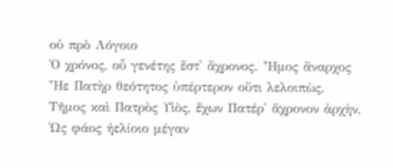οὐ πρὸ Λόγοιο
Ὁ χρόνος, οὗ γενέτης ἔστ' ἄχρονος. Ἦμος ἄναρχος
Ἦε Πατὴρ θεότητος ὑπέρτερον οὔτι λελοιπὼς,
Τῆμος καὶ Πατρὸς Υἱὸς, ἔχων Πατέρ' ἄχρονον ἀρχὴν,
Ὡς φάος ἠελίοιο μέγαν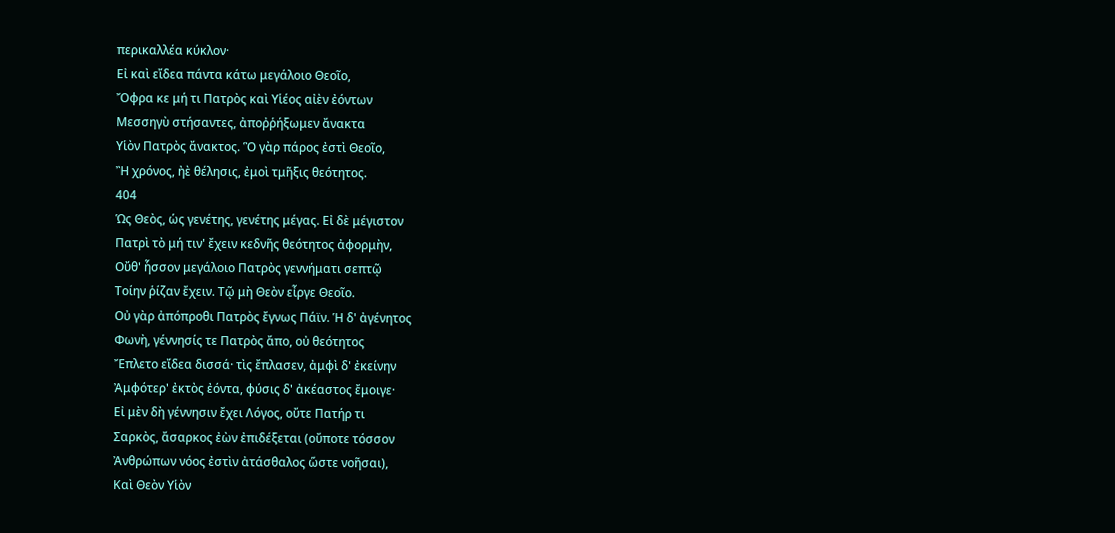περικαλλέα κύκλον·
Εἰ καὶ εἴδεα πάντα κάτω μεγάλοιο Θεοῖο,
Ὄφρα κε μή τι Πατρὸς καὶ Υἱέος αἰὲν ἐόντων
Μεσσηγὺ στήσαντες, ἀποῤῥήξωμεν ἄνακτα
Υἱὸν Πατρὸς ἄνακτος. Ὃ γὰρ πάρος ἐστὶ Θεοῖο,
Ἢ χρόνος, ἠὲ θέλησις, ἐμοὶ τμῆξις θεότητος.
404
Ὡς Θεὸς, ὡς γενέτης, γενέτης μέγας. Εἰ δὲ μέγιστον
Πατρὶ τὸ μή τιν' ἔχειν κεδνῆς θεότητος ἀφορμὴν,
Οὔθ' ἧσσον μεγάλοιο Πατρὸς γεννήματι σεπτῷ
Τοίην ῥίζαν ἔχειν. Τῷ μὴ Θεὸν εἶργε Θεοῖο.
Οὐ γὰρ ἀπόπροθι Πατρὸς ἔγνως Πάϊν. Ἡ δ' ἀγένητος
Φωνὴ, γέννησίς τε Πατρὸς ἄπο, οὐ θεότητος
Ἔπλετο εἴδεα δισσά· τὶς ἔπλασεν, ἀμφὶ δ' ἐκείνην
Ἀμφότερ' ἐκτὸς ἐόντα, φύσις δ' ἀκέαστος ἔμοιγε·
Εἰ μὲν δὴ γέννησιν ἔχει Λόγος, οὔτε Πατήρ τι
Σαρκὸς, ἄσαρκος ἐὼν ἐπιδέξεται (οὔποτε τόσσον
Ἀνθρώπων νόος ἐστὶν ἀτάσθαλος ὥστε νοῆσαι),
Καὶ Θεὸν Υἱὸν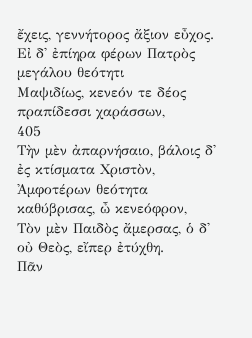ἔχεις, γεννήτορος ἄξιον εὖχος.
Εἰ δ' ἐπίηρα φέρων Πατρὸς μεγάλου θεότητι
Μαψιδίως, κενεόν τε δέος πραπίδεσσι χαράσσων,
405
Τὴν μὲν ἀπαρνήσαιο, βάλοις δ' ἐς κτίσματα Χριστὸν,
Ἀμφοτέρων θεότητα καθύβρισας, ὦ κενεόφρον,
Τὸν μὲν Παιδὸς ἄμερσας, ὁ δ' οὐ Θεὸς, εἴπερ ἐτύχθη.
Πᾶν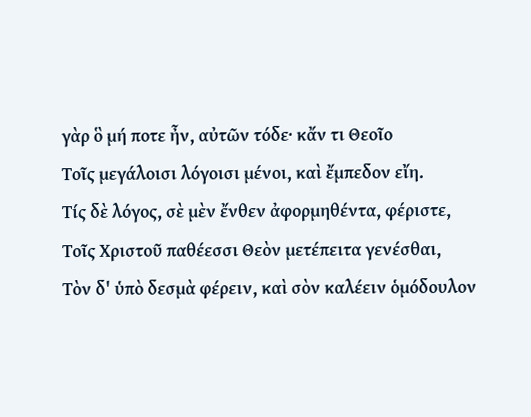γὰρ ὃ μή ποτε ἦν, αὐτῶν τόδε· κἄν τι Θεοῖο
Τοῖς μεγάλοισι λόγοισι μένοι, καὶ ἔμπεδον εἴη.
Τίς δὲ λόγος, σὲ μὲν ἔνθεν ἀφορμηθέντα, φέριστε,
Τοῖς Χριστοῦ παθέεσσι Θεὸν μετέπειτα γενέσθαι,
Τὸν δ' ὑπὸ δεσμὰ φέρειν, καὶ σὸν καλέειν ὁμόδουλον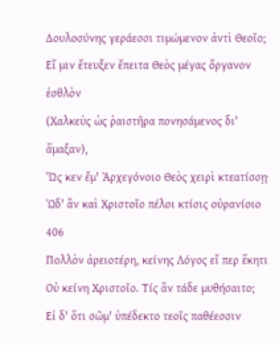Δουλοσύνης γεράεσσι τιμώμενον ἀντὶ Θεοῖο;
Εἴ μιν ἔτευξεν ἔπειτα Θεὸς μέγας ὄργανον ἐσθλὸν
(Χαλκεὺς ὡς ῥαιστῆρα πονησάμενος δι' ἅμαξαν),
Ὥς κεν ἔμ' Ἀρχεγόνοιο Θεὸς χειρὶ κτεατίσσῃ·
Ὡδ' ἂν καὶ Χριστοῖο πέλοι κτίσις οὐρανίοιο
406
Πολλὸν ἀρειοτέρη, κείνης Λόγος εἴ περ ἕκητι
Οὐ κείνη Χριστοῖο. Τίς ἂν τάδε μυθήσαιτο;
Εἰ δ' ὅτι σῶμ' ὑπέδεκτο τεοῖς παθέεσσιν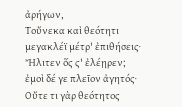ἀρήγων,
Τοὔνεκα καὶ θεότητι μεγακλέϊ μέτρ' ἐπιθήσεις·
Ἤλιτεν ὅς ς' ἐλέῃρεν; ἐμοὶ δέ γε πλεῖον ἀγητός·
Οὔτε τι γὰρ θεότητος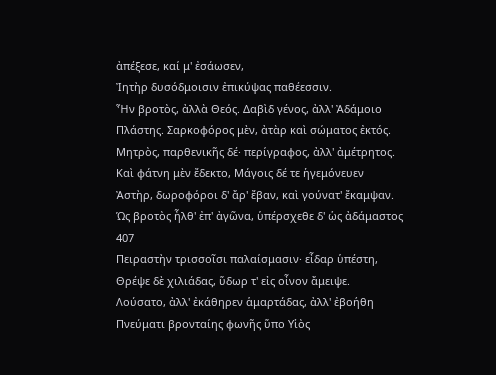ἀπέξεσε, καί μ' ἐσάωσεν,
Ἰητὴρ δυσόδμοισιν ἐπικύψας παθέεσσιν.
Ἦν βροτὸς, ἀλλὰ Θεός. Δαβὶδ γένος, ἀλλ' Ἀδάμοιο
Πλάστης. Σαρκοφόρος μὲν, ἀτὰρ καὶ σώματος ἐκτός.
Μητρὸς, παρθενικῆς δέ· περίγραφος, ἀλλ' ἀμέτρητος.
Καὶ φάτνη μὲν ἔδεκτο, Μάγοις δέ τε ἡγεμόνευεν
Ἀστὴρ, δωροφόροι δ' ἄρ' ἔβαν, καὶ γούνατ' ἔκαμψαν.
Ὡς βροτὸς ἦλθ' ἐπ' ἀγῶνα, ὑπέρσχεθε δ' ὡς ἀδάμαστος
407
Πειραστὴν τρισσοῖσι παλαίσμασιν· εἶδαρ ὑπέστη,
Θρέψε δὲ χιλιάδας, ὕδωρ τ' εἰς οἶνον ἄμειψε.
Λούσατο, ἀλλ' ἐκάθηρεν ἁμαρτάδας, ἀλλ' ἐβοήθη
Πνεύματι βρονταίης φωνῆς ὕπο Υἱὸς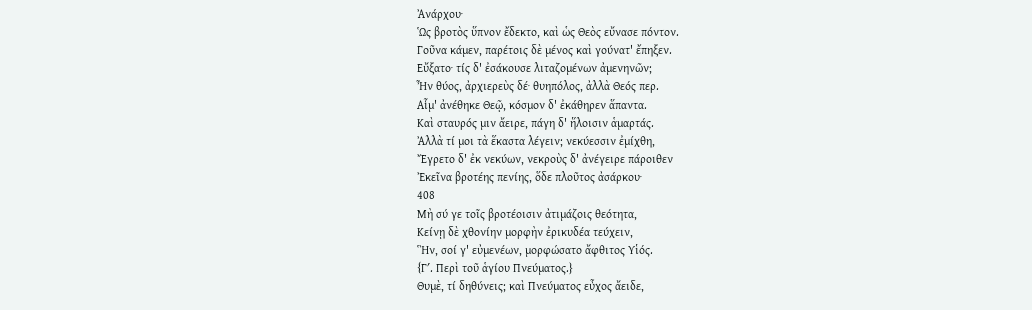Ἀνάρχου·
Ὡς βροτὸς ὕπνον ἔδεκτο, καὶ ὡς Θεὸς εὔνασε πόντον.
Γοῦνα κάμεν, παρέτοις δὲ μένος καὶ γούνατ' ἔπηξεν.
Εὔξατο· τίς δ' ἐσάκουσε λιταζομένων ἀμενηνῶν;
Ἦν θύος, ἀρχιερεὺς δέ· θυηπόλος, ἀλλὰ Θεός περ.
Αἷμ' ἀνέθηκε Θεῷ, κόσμον δ' ἐκάθηρεν ἅπαντα.
Καὶ σταυρός μιν ἄειρε, πάγη δ' ἥλοισιν ἁμαρτάς.
Ἀλλὰ τί μοι τὰ ἕκαστα λέγειν; νεκύεσσιν ἐμίχθη,
Ἔγρετο δ' ἐκ νεκύων, νεκροὺς δ' ἀνέγειρε πάροιθεν
Ἐκεῖνα βροτέης πενίης, ὅδε πλοῦτος ἀσάρκου·
408
Μὴ σύ γε τοῖς βροτέοισιν ἀτιμάζοις θεότητα,
Κείνῃ δὲ χθονίην μορφὴν ἐρικυδέα τεύχειν,
Ἣν, σοί γ' εὐμενέων, μορφώσατο ἄφθιτος Υἱός.
{Γʹ. Περὶ τοῦ ἁγίου Πνεύματος.}
Θυμὲ, τί δηθύνεις; καὶ Πνεύματος εὖχος ἄειδε,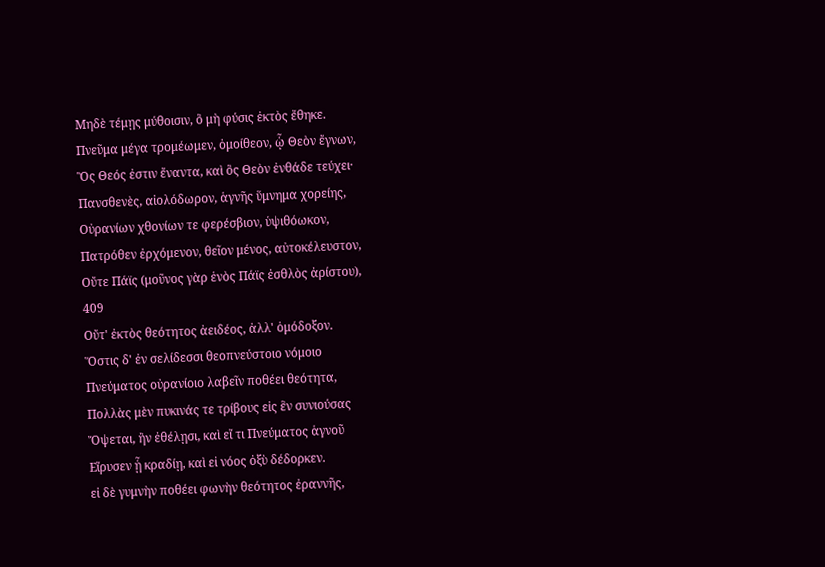Μηδὲ τέμῃς μύθοισιν, ὃ μὴ φύσις ἐκτὸς ἔθηκε.
Πνεῦμα μέγα τρομέωμεν, ὁμοίθεον, ᾧ Θεὸν ἔγνων,
Ὃς Θεός ἐστιν ἔναντα, καὶ ὃς Θεὸν ἐνθάδε τεύχει·
Πανσθενὲς, αἰολόδωρον, ἁγνῆς ὕμνημα χορείης,
Οὐρανίων χθονίων τε φερέσβιον, ὑψιθόωκον,
Πατρόθεν ἐρχόμενον, θεῖον μένος, αὐτοκέλευστον,
Οὔτε Πάϊς (μοῦνος γὰρ ἑνὸς Πάϊς ἐσθλὸς ἀρίστου),
409
Οὔτ' ἐκτὸς θεότητος ἀειδέος, ἀλλ' ὁμόδοξον.
Ὅστις δ' ἐν σελίδεσσι θεοπνεύστοιο νόμοιο
Πνεύματος οὐρανίοιο λαβεῖν ποθέει θεότητα,
Πολλὰς μὲν πυκινάς τε τρίβους εἰς ἓν συνιούσας
Ὄψεται, ἢν ἐθέλῃσι, καὶ εἴ τι Πνεύματος ἁγνοῦ
Εἴρυσεν ᾗ κραδίῃ, καὶ εἰ νόος ὀξὺ δέδορκεν.
εἰ δὲ γυμνὴν ποθέει φωνὴν θεότητος ἐραννῆς,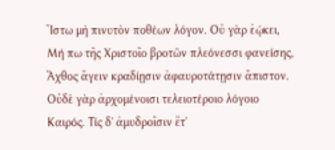Ἴστω μὴ πινυτὸν ποθέων λόγον. Οὐ γὰρ ἐῴκει,
Μή πω τῆς Χριστοῖο βροτῶν πλεόνεσσι φανείσης,
Ἄχθος ἄγειν κραδίῃσιν ἀφαυροτάτῃσιν ἄπιστον.
Οὐδὲ γὰρ ἀρχομένοισι τελειοτέροιο λόγοιο
Καιρός. Τίς δ' ἀμυδροῖσιν ἔτ'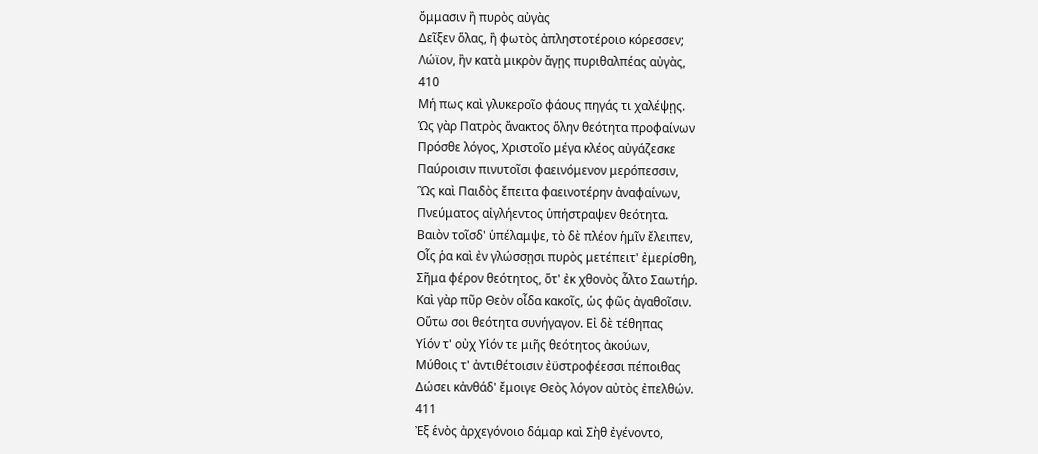ὄμμασιν ἢ πυρὸς αὐγὰς
Δεῖξεν ὅλας, ἢ φωτὸς ἀπληστοτέροιο κόρεσσεν;
Λώϊον, ἢν κατὰ μικρὸν ἄγῃς πυριθαλπέας αὐγὰς,
410
Μή πως καὶ γλυκεροῖο φάους πηγάς τι χαλέψῃς.
Ὡς γὰρ Πατρὸς ἄνακτος ὅλην θεότητα προφαίνων
Πρόσθε λόγος, Χριστοῖο μέγα κλέος αὐγάζεσκε
Παύροισιν πινυτοῖσι φαεινόμενον μερόπεσσιν,
Ὣς καὶ Παιδὸς ἔπειτα φαεινοτέρην ἀναφαίνων,
Πνεύματος αἰγλήεντος ὑπήστραψεν θεότητα.
Βαιὸν τοῖσδ' ὑπέλαμψε, τὸ δὲ πλέον ἡμῖν ἔλειπεν,
Οἷς ῥα καὶ ἐν γλώσσῃσι πυρὸς μετέπειτ' ἐμερίσθη,
Σῆμα φέρον θεότητος, ὅτ' ἐκ χθονὸς ἆλτο Σαωτήρ.
Καὶ γὰρ πῦρ Θεὸν οἶδα κακοῖς, ὡς φῶς ἀγαθοῖσιν.
Οὕτω σοι θεότητα συνήγαγον. Εἰ δὲ τέθηπας
Υἱόν τ' οὐχ Υἱόν τε μιῆς θεότητος ἀκούων,
Μύθοις τ' ἀντιθέτοισιν ἐϋστροφέεσσι πέποιθας
Δώσει κἀνθάδ' ἔμοιγε Θεὸς λόγον αὐτὸς ἐπελθών.
411
Ἐξ ἑνὸς ἀρχεγόνοιο δάμαρ καὶ Σὴθ ἐγένοντο,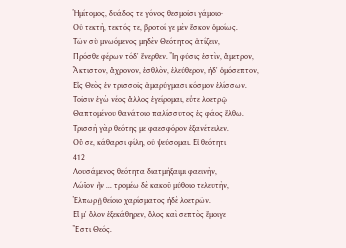Ἡμίτομος, δυάδος τε γόνος θεσμοῖσι γάμοιο·
Οὐ τεκτὴ, τεκτός τε, βροτοί γε μὲν ἔσκον ὁμοίως.
Τῶν σὺ μνωόμενος μηδὲν Θεότητος ἀτίζειν,
Πρόσθε φέρων τόδ' ἔνερθεν. Ἴη φύσις ἐστὶν, ἄμετρον,
Ἄκτιστον, ἄχρονον, ἐσθλὸν, ἐλεύθερον, ἠδ' ὁμόσεπτον,
Εἷς Θεὸς ἐν τρισσοῖς ἀμαρύγμασι κόσμον ἑλίσσων.
Τοῖσιν ἐγὼ νέος ἄλλος ἐγείρομαι, εὖτε λοετρῷ
Θαπτομένου θανάτοιο παλίσσυτος ἐς φάος ἔλθω.
Τρισσὴ γὰρ θεότης με φαεσφόρον ἐξανέτειλεν.
Οὔ σε, κάθαρσι φίλη, οὐ ψεύσομαι. Εἰ θεότητι
412
Λουσάμενος θεότητα διατμήξαιμι φαεινὴν,
Λώϊον ἦν ... τρομέω δὲ κακοῦ μύθοιο τελευτὴν,
Ἐλπωρῇ θείοιο χαρίσματος ἠδὲ λοετρῶν.
Εἴ μ' ὅλον ἐξεκάθηρεν, ὅλος καὶ σεπτὸς ἔμοιγε
Ἔστι Θεός.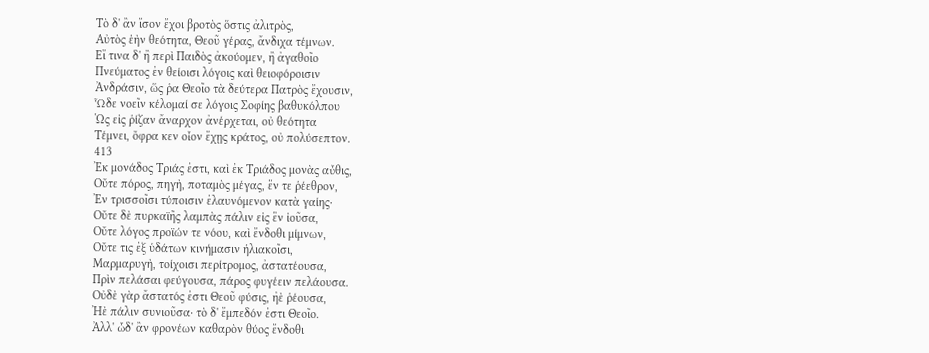Τὸ δ' ἂν ἴσον ἔχοι βροτὸς ὅστις ἀλιτρὸς,
Αὐτὸς ἑὴν θεότητα, Θεοῦ γέρας, ἄνδιχα τέμνων.
Εἴ τινα δ' ἢ περὶ Παιδὸς ἀκούομεν, ἢ ἀγαθοῖο
Πνεύματος ἐν θείοισι λόγοις καὶ θειοφόροισιν
Ἀνδράσιν, ὥς ῥα Θεοῖο τὰ δεύτερα Πατρὸς ἔχουσιν,
Ὧδε νοεῖν κέλομαί σε λόγοις Σοφίης βαθυκόλπου
Ὡς εἰς ῥίζαν ἄναρχον ἀνέρχεται, οὐ θεότητα
Τέμνει, ὄφρα κεν οἶον ἔχῃς κράτος, οὐ πολύσεπτον.
413
Ἐκ μονάδος Τριάς ἐστι, καὶ ἐκ Τριάδος μονὰς αὖθις,
Οὔτε πόρος, πηγὴ, ποταμὸς μέγας, ἕν τε ῥέεθρον,
Ἐν τρισσοῖσι τύποισιν ἐλαυνόμενον κατὰ γαίης·
Οὔτε δὲ πυρκαϊῆς λαμπὰς πάλιν εἰς ἓν ἰοῦσα,
Οὔτε λόγος προϊών τε νόου, καὶ ἔνδοθι μίμνων,
Οὔτε τις ἐξ ὑδάτων κινήμασιν ἡλιακοῖσι,
Μαρμαρυγὴ, τοίχοισι περίτρομος, ἀστατέουσα,
Πρὶν πελάσαι φεύγουσα, πάρος φυγέειν πελάουσα.
Οὐδὲ γὰρ ἄστατός ἐστι Θεοῦ φύσις, ἠὲ ῥέουσα,
Ἠὲ πάλιν συνιοῦσα· τὸ δ' ἔμπεδόν ἐστι Θεοῖο.
Ἀλλ' ὧδ' ἂν φρονέων καθαρὸν θύος ἔνδοθι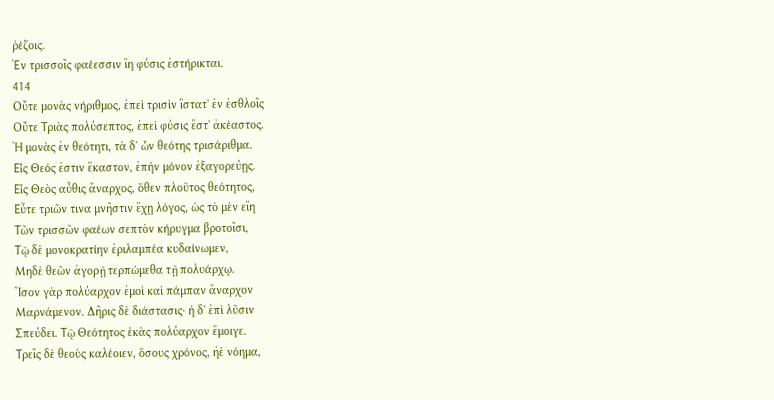ῥέζοις.
Ἐν τρισσοῖς φαέεσσιν ἴη φύσις ἐστήρικται.
414
Οὔτε μονὰς νήριθμος, ἐπεὶ τρισὶν ἵστατ' ἐν ἐσθλοῖς
Οὔτε Τριὰς πολύσεπτος, ἐπεὶ φύσις ἔστ' ἀκέαστος.
Ἡ μονὰς ἐν θεότητι, τὰ δ' ὧν θεότης τρισάριθμα.
Εἷς Θεός ἐστιν ἕκαστον, ἐπὴν μόνον ἐξαγορεύῃς.
Εἷς Θεὸς αὖθις ἄναρχος, ὅθεν πλοῦτος θεότητος,
Εὖτε τριῶν τινα μνῆστιν ἔχῃ λόγος, ὡς τὸ μὲν εἴη
Τῶν τρισσῶν φαέων σεπτὸν κήρυγμα βροτοῖσι,
Τῷ δὲ μονοκρατίην ἐριλαμπέα κυδαίνωμεν,
Μηδὲ θεῶν ἀγορῇ τερπώμεθα τῇ πολυάρχῳ.
Ἴσον γὰρ πολύαρχον ἐμοὶ καὶ πάμπαν ἄναρχον
Μαρνάμενον. Δῆρις δὲ διάστασις· ἡ δ' ἐπὶ λῦσιν
Σπεύδει. Τῷ Θεότητος ἑκὰς πολύαρχον ἔμοιγε.
Τρεῖς δὲ θεοὺς καλέοιεν, ὅσους χρόνος, ἠὲ νόημα,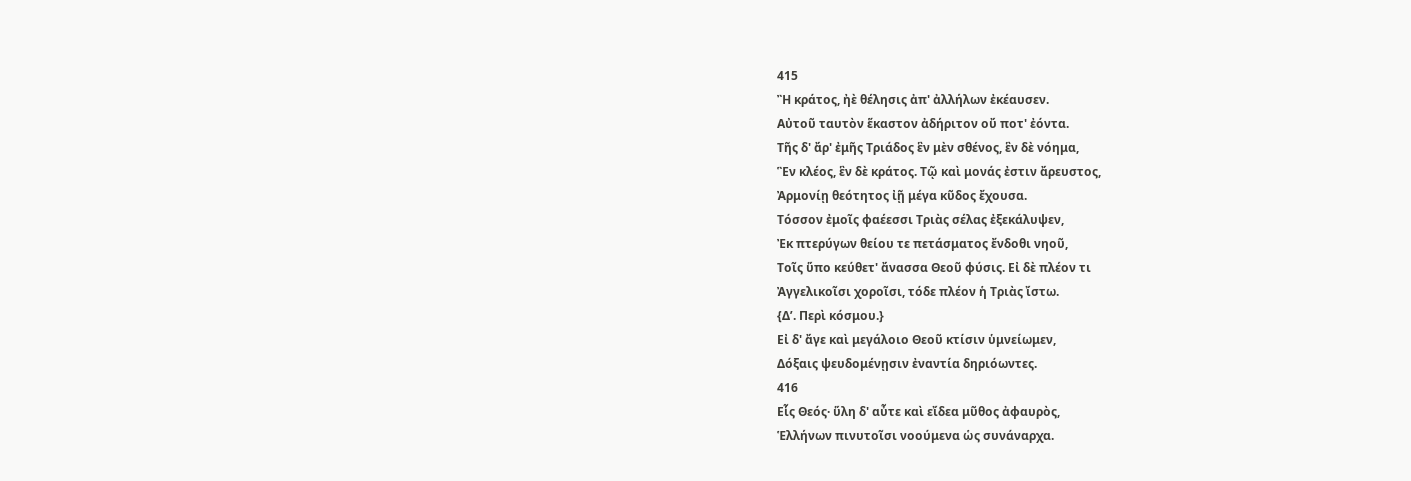415
Ἢ κράτος, ἠὲ θέλησις ἀπ' ἀλλήλων ἐκέαυσεν.
Αὐτοῦ ταυτὸν ἕκαστον ἀδήριτον οὔ ποτ' ἐόντα.
Τῆς δ' ἄρ' ἐμῆς Τριάδος ἓν μὲν σθένος, ἓν δὲ νόημα,
Ἓν κλέος, ἓν δὲ κράτος. Τῷ καὶ μονάς ἐστιν ἄρευστος,
Ἀρμονίῃ θεότητος ἰῇ μέγα κῦδος ἔχουσα.
Τόσσον ἐμοῖς φαέεσσι Τριὰς σέλας ἐξεκάλυψεν,
Ἐκ πτερύγων θείου τε πετάσματος ἔνδοθι νηοῦ,
Τοῖς ὕπο κεύθετ' ἄνασσα Θεοῦ φύσις. Εἰ δὲ πλέον τι
Ἀγγελικοῖσι χοροῖσι, τόδε πλέον ἡ Τριὰς ἴστω.
{Δʹ. Περὶ κόσμου.}
Εἰ δ' ἄγε καὶ μεγάλοιο Θεοῦ κτίσιν ὑμνείωμεν,
Δόξαις ψευδομένῃσιν ἐναντία δηριόωντες.
416
Εἷς Θεός· ὕλη δ' αὖτε καὶ εἴδεα μῦθος ἀφαυρὸς,
Ἑλλήνων πινυτοῖσι νοούμενα ὡς συνάναρχα.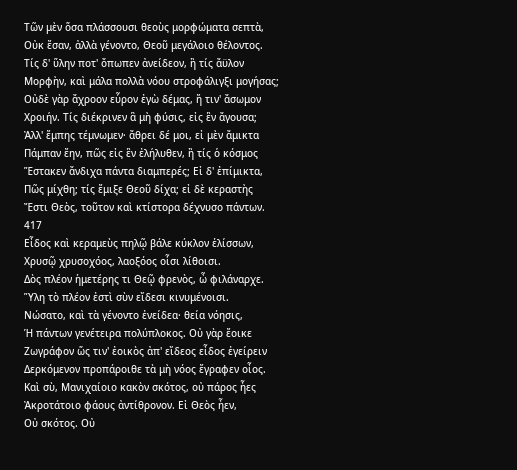Τῶν μὲν ὅσα πλάσσουσι θεοὺς μορφώματα σεπτὰ,
Οὐκ ἔσαν, ἀλλὰ γένοντο, Θεοῦ μεγάλοιο θέλοντος.
Τίς δ' ὕλην ποτ' ὄπωπεν ἀνείδεον, ἢ τίς ἄϋλον
Μορφὴν, καὶ μάλα πολλὰ νόου στροφάλιγξι μογήσας;
Οὐδὲ γὰρ ἄχροον εὗρον ἐγὼ δέμας, ἤ τιν' ἄσωμον
Χροιήν. Τίς διέκρινεν ἃ μὴ φύσις, εἰς ἓν ἄγουσα;
Ἀλλ' ἔμπης τέμνωμεν· ἄθρει δέ μοι, εἰ μὲν ἄμικτα
Πάμπαν ἔην, πῶς εἰς ἓν ἐλήλυθεν, ἢ τίς ὁ κόσμος
Ἕστακεν ἄνδιχα πάντα διαμπερές; Εἰ δ' ἐπίμικτα,
Πῶς μίχθη; τίς ἔμιξε Θεοῦ δίχα; εἰ δὲ κεραστὴς
Ἔστι Θεὸς, τοῦτον καὶ κτίστορα δέχνυσο πάντων.
417
Εἶδος καὶ κεραμεὺς πηλῷ βάλε κύκλον ἑλίσσων,
Χρυσῷ χρυσοχόος, λαοξόος οἷσι λίθοισι.
Δὸς πλέον ἡμετέρης τι Θεῷ φρενὸς, ὦ φιλάναρχε.
Ὕλη τὸ πλέον ἐστὶ σὺν εἴδεσι κινυμένοισι.
Νώσατο, καὶ τὰ γένοντο ἐνείδεα· θεία νόησις,
Ἡ πάντων γενέτειρα πολύπλοκος. Οὐ γὰρ ἔοικε
Ζωγράφον ὥς τιν' ἐοικὸς ἀπ' εἴδεος εἶδος ἐγείρειν
Δερκόμενον προπάροιθε τὰ μὴ νόος ἔγραφεν οἶος.
Καὶ σὺ, Μανιχαίοιο κακὸν σκότος, οὐ πάρος ἦες
Ἀκροτάτοιο φάους ἀντίθρονον. Εἰ Θεὸς ἦεν,
Οὐ σκότος. Οὐ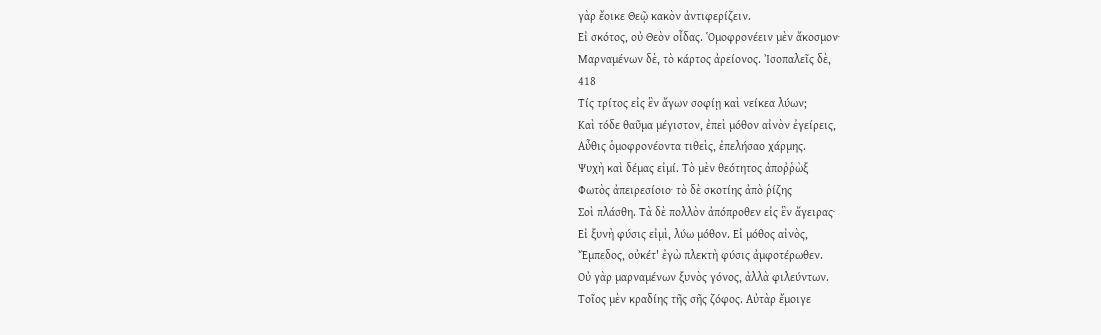γὰρ ἔοικε Θεῷ κακὸν ἀντιφερίζειν.
Εἰ σκότος, οὐ Θεὸν οἶδας. Ὁμοφρονέειν μὲν ἄκοσμον·
Μαρναμένων δὲ, τὸ κάρτος ἀρείονος. Ἰσοπαλεῖς δὲ,
418
Τίς τρίτος εἰς ἓν ἄγων σοφίῃ καὶ νείκεα λύων;
Καὶ τόδε θαῦμα μέγιστον, ἐπεὶ μόθον αἰνὸν ἐγείρεις,
Αὖθις ὁμοφρονέοντα τιθεὶς, ἐπελήσαο χάρμης.
Ψυχὴ καὶ δέμας εἰμί. Τὸ μὲν θεότητος ἀποῤῥὼξ
Φωτὸς ἀπειρεσίοιο· τὸ δὲ σκοτίης ἀπὸ ῥίζης
Σοὶ πλάσθη. Τὰ δὲ πολλὸν ἀπόπροθεν εἰς ἓν ἄγειρας·
Εἰ ξυνὴ φύσις εἰμὶ, λύω μόθον. Εἰ μόθος αἰνὸς,
Ἔμπεδος, οὐκέτ' ἐγὼ πλεκτὴ φύσις ἀμφοτέρωθεν.
Οὐ γὰρ μαρναμένων ξυνὸς γόνος, ἀλλὰ φιλεύντων.
Τοῖος μὲν κραδίης τῆς σῆς ζόφος. Αὐτὰρ ἔμοιγε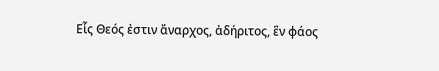Εἷς Θεός ἐστιν ἄναρχος, ἀδήριτος, ἓν φάος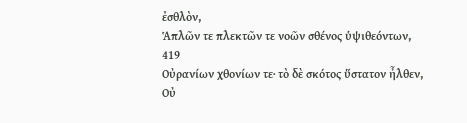ἐσθλὸν,
Ἁπλῶν τε πλεκτῶν τε νοῶν σθένος ὑψιθεόντων,
419
Οὐρανίων χθονίων τε· τὸ δὲ σκότος ὕστατον ἦλθεν,
Οὐ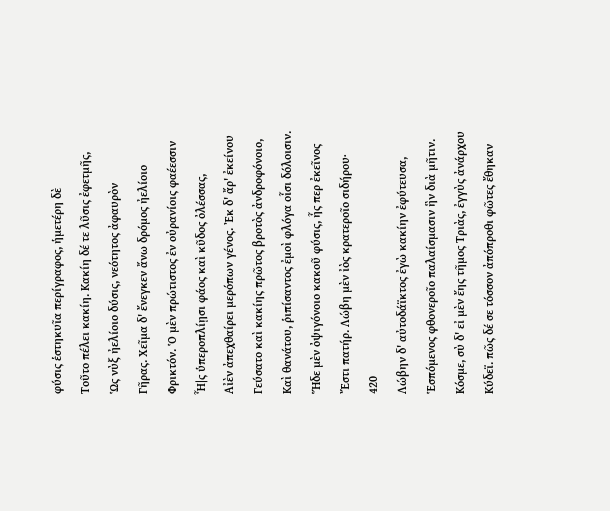φύσις ἑστηκυῖα περίγραφος, ἡμετέρη δὲ
Τοῦτο πέλει κακίη. Κακίη δέ τε λῦσις ἐφετμῆς,
Ὡς νὺξ ἠελίοιο δύσις, νεότητος ἀφαυρὸν
Γῆρας. Χεῖμα δ' ἔνεγκεν ἄνω δρόμος ἠελίοιο
Φρικτόν. Ὁ μὲν πρώτιστος ἐν οὐρανίοις φαέεσσιν
Ἧ|ς ὑπεροπλίῃσι φάος καὶ κῦδος ὀλέσσας,
Αἰὲν ἀπεχθαίρει μερόπων γένος. Ἐκ δ' ἄρ' ἐκείνου
Γεύσατο καὶ κακίης πρῶτος βροτὸς ἀνδροφόνοιο,
Καὶ θανάτου, ῥιπίσαντος ἐμοὶ φλόγα οἷσι δόλοισιν.
Ἥδε μὲν ὀψιγόνοιο κακοῦ φύσις, ἧς περ ἐκεῖνος
Ἔστι πατήρ. Λώβη μὲν ἰὸς κρατεροῖο σιδήρου·
420
Λώβην δ' αὐτοδάϊκτος ἐγὼ κακίην ἐφύτευσα,
Ἑσπόμενος φθονεροῖο παλαίσμασιν ἣν διὰ μῆτιν.
Κόσμε, σὺ δ' εἰ μὲν ἔης τῆμος Τριὰς, ἐγγὺς ἀνάρχου
Κύδεϊ. πῶς δέ σε τόσσον ἀπόπροθι φῶτες ἔθηκαν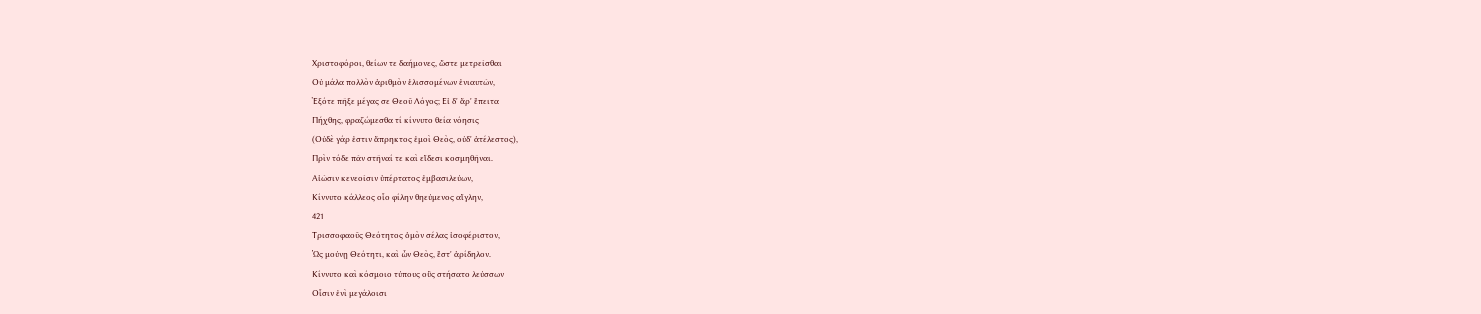Χριστοφόροι, θείων τε δαήμονες, ὥστε μετρεῖσθαι
Οὐ μάλα πολλὸν ἀριθμὸν ἑλισσομένων ἐνιαυτῶν,
Ἐξότε πῆξε μέγας σε Θεοῦ Λόγος; Εἰ δ' ἄρ' ἔπειτα
Πήχθης, φραζώμεσθα τί κίννυτο θεία νόησις
(Οὐδὲ γάρ ἐστιν ἄπρηκτος ἐμοὶ Θεὸς, οὐδ' ἀτέλεστος),
Πρὶν τόδε πᾶν στῆναί τε καὶ εἴδεσι κοσμηθῆναι.
Αἰῶσιν κενεοῖσιν ὑπέρτατος ἐμβασιλεύων,
Κίννυτο κάλλεος οἷο φίλην θηεύμενος αἴγλην,
421
Τρισσοφαοῦς Θεότητος ὁμὸν σέλας ἰσοφέριστον,
Ὡς μούνῃ Θεότητι, καὶ ὧν Θεὸς, ἔστ' ἀρίδηλον.
Κίννυτο καὶ κόσμοιο τύπους οὓς στήσατο λεύσσων
Οἷσιν ἐνὶ μεγάλοισι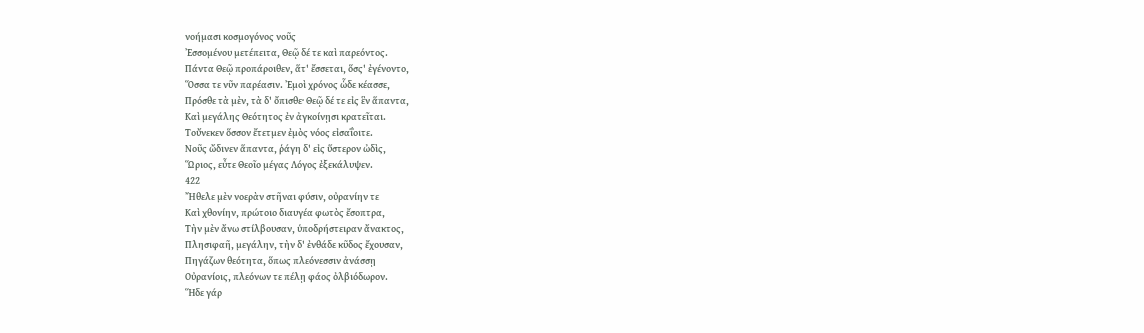νοήμασι κοσμογόνος νοῦς
Ἐσσομένου μετέπειτα, Θεῷ δέ τε καὶ παρεόντος.
Πάντα Θεῷ προπάροιθεν, ἅτ' ἔσσεται, ὅσς' ἐγένοντο,
Ὅσσα τε νῦν παρέασιν. Ἐμοὶ χρόνος ὧδε κέασσε,
Πρόσθε τὰ μὲν, τὰ δ' ὄπισθε· Θεῷ δέ τε εἰς ἓν ἅπαντα,
Καὶ μεγάλης Θεότητος ἐν ἀγκοίνῃσι κρατεῖται.
Τοὔνεκεν ὅσσον ἔτετμεν ἐμὸς νόος εἰσαΐοιτε.
Νοῦς ὤδινεν ἅπαντα, ῥάγη δ' εἰς ὕστερον ὠδὶς,
Ὥριος, εὖτε Θεοῖο μέγας Λόγος ἐξεκάλυψεν.
422
Ἤθελε μὲν νοερὰν στῆναι φύσιν, οὐρανίην τε
Καὶ χθονίην, πρώτοιο διαυγέα φωτὸς ἔσοπτρα,
Τὴν μὲν ἄνω στίλβουσαν, ὑποδρήστειραν ἄνακτος,
Πλησιφαῆ, μεγάλην, τὴν δ' ἐνθάδε κῦδος ἔχουσαν,
Πηγάζων θεότητα, ὅπως πλεόνεσσιν ἀνάσσῃ
Οὐρανίοις, πλεόνων τε πέλῃ φάος ὀλβιόδωρον.
Ἥδε γάρ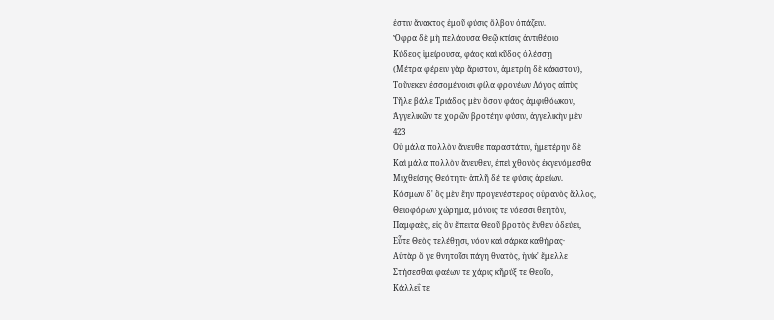ἐστιν ἄνακτος ἐμοῦ φύσις ὄλβον ὀπάζειν.
Ὄφρα δὲ μὴ πελάουσα Θεῷ κτίσις ἀντιθέοιο
Κύδεος ἱμείρουσα, φάος καὶ κῦδος ὀλέσσῃ
(Μέτρα φέρειν γὰρ ἄριστον, ἀμετρίη δὲ κάκιστον),
Τοὔνεκεν ἐσσομένοισι φίλα φρονέων Λόγος αἰπὺς
Τῆλε βάλε Τριάδος μὲν ὅσον φάος ἀμφιθόωκον,
Ἀγγελικῶν τε χορῶν βροτέην φύσιν, ἀγγελικὴν μὲν
423
Οὐ μάλα πολλὸν ἄνευθε παραστάτιν, ἡμετέρην δὲ
Καὶ μάλα πολλὸν ἄνευθεν, ἐπεὶ χθονὸς ἐκγενόμεσθα
Μιχθείσης Θεότητι· ἁπλῆ δέ τε φύσις ἀρείων.
Κόσμων δ' ὃς μὲν ἔην προγενέστερος οὐρανὸς ἄλλος,
Θειοφόρων χώρημα, μόνοις τε νόεσσι θεητὸν,
Παμφαὲς, εἰς ὃν ἔπειτα Θεοῦ βροτὸς ἔνθεν ὁδεύει,
Εὖτε Θεὸς τελέθῃσι, νόον καὶ σάρκα καθήρας·
Αὐτὰρ ὅ γε θνητοῖσι πάγη θνατὸς, ἡνίκ' ἔμελλε
Στήσεσθαι φαέων τε χάρις κῆρύξ τε Θεοῖο,
Κάλλεΐ τε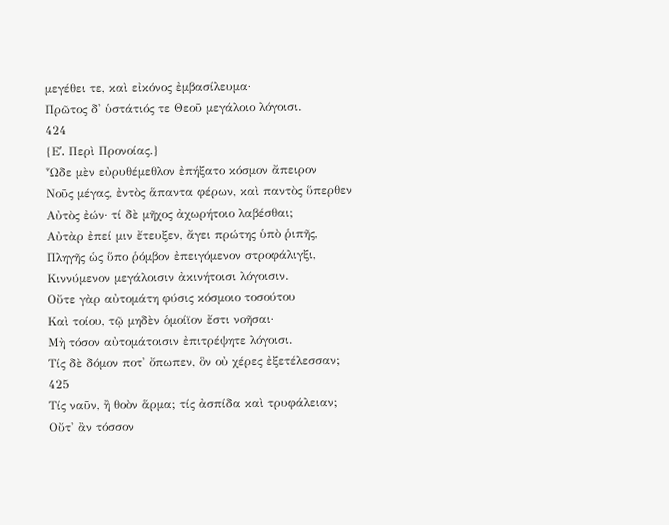μεγέθει τε, καὶ εἰκόνος ἐμβασίλευμα·
Πρῶτος δ' ὑστάτιός τε Θεοῦ μεγάλοιο λόγοισι.
424
{Εʹ. Περὶ Προνοίας.}
Ὧδε μὲν εὐρυθέμεθλον ἐπήξατο κόσμον ἄπειρον
Νοῦς μέγας, ἐντὸς ἅπαντα φέρων, καὶ παντὸς ὕπερθεν
Αὐτὸς ἐών· τί δὲ μῆχος ἀχωρήτοιο λαβέσθαι;
Αὐτὰρ ἐπεί μιν ἔτευξεν, ἄγει πρώτης ὑπὸ ῥιπῆς,
Πληγῆς ὡς ὕπο ῥόμβον ἐπειγόμενον στροφάλιγξι,
Κιννύμενον μεγάλοισιν ἀκινήτοισι λόγοισιν.
Οὔτε γὰρ αὐτομάτη φύσις κόσμοιο τοσούτου
Καὶ τοίου, τῷ μηδὲν ὁμοίϊον ἔστι νοῆσαι·
Μὴ τόσον αὐτομάτοισιν ἐπιτρέψητε λόγοισι.
Τίς δὲ δόμον ποτ' ὄπωπεν, ὃν οὐ χέρες ἐξετέλεσσαν;
425
Τίς ναῦν, ἢ θοὸν ἅρμα; τίς ἀσπίδα καὶ τρυφάλειαν;
Οὔτ' ἂν τόσσον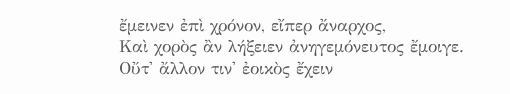ἔμεινεν ἐπὶ χρόνον, εἴπερ ἄναρχος,
Καὶ χορὸς ἂν λήξειεν ἀνηγεμόνευτος ἔμοιγε.
Οὔτ' ἄλλον τιν' ἐοικὸς ἔχειν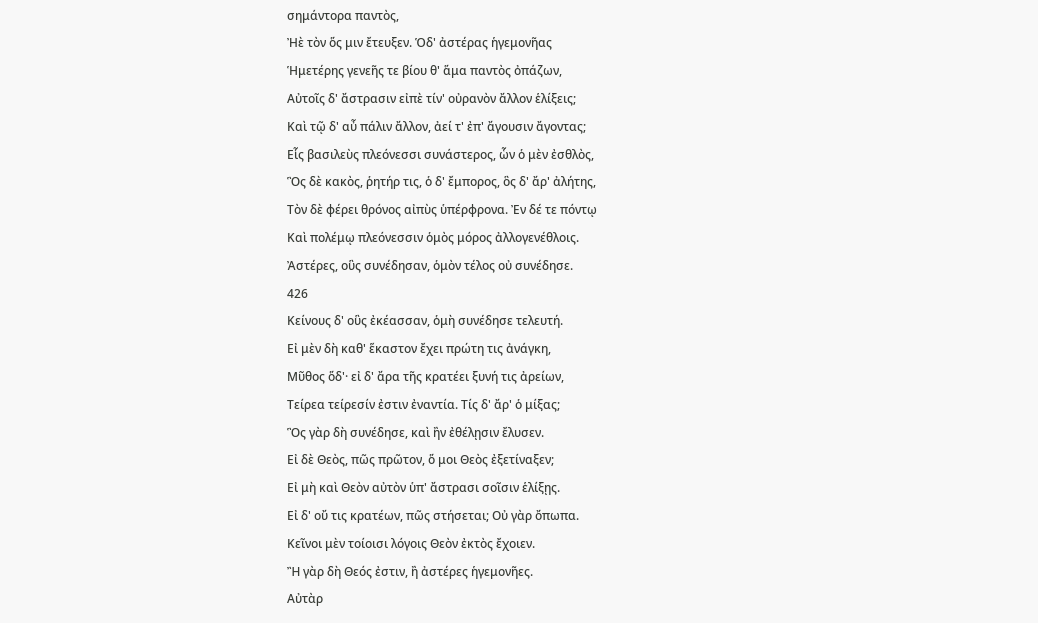σημάντορα παντὸς,
Ἠὲ τὸν ὅς μιν ἔτευξεν. Ὁδ' ἀστέρας ἡγεμονῆας
Ἡμετέρης γενεῆς τε βίου θ' ἅμα παντὸς ὀπάζων,
Αὐτοῖς δ' ἄστρασιν εἰπὲ τίν' οὐρανὸν ἄλλον ἑλίξεις;
Καὶ τῷ δ' αὖ πάλιν ἄλλον, ἀεί τ' ἐπ' ἄγουσιν ἄγοντας;
Εἷς βασιλεὺς πλεόνεσσι συνάστερος, ὧν ὁ μὲν ἐσθλὸς,
Ὃς δὲ κακὸς, ῥητήρ τις, ὁ δ' ἔμπορος, ὃς δ' ἄρ' ἀλήτης,
Τὸν δὲ φέρει θρόνος αἰπὺς ὑπέρφρονα. Ἐν δέ τε πόντῳ
Καὶ πολέμῳ πλεόνεσσιν ὁμὸς μόρος ἀλλογενέθλοις.
Ἀστέρες, οὓς συνέδησαν, ὁμὸν τέλος οὐ συνέδησε.
426
Κείνους δ' οὓς ἐκέασσαν, ὁμὴ συνέδησε τελευτή.
Εἰ μὲν δὴ καθ' ἕκαστον ἔχει πρώτη τις ἀνάγκη,
Μῦθος ὅδ'· εἰ δ' ἄρα τῆς κρατέει ξυνή τις ἀρείων,
Τείρεα τείρεσίν ἐστιν ἐναντία. Τίς δ' ἄρ' ὁ μίξας;
Ὃς γὰρ δὴ συνέδησε, καὶ ἢν ἐθέλῃσιν ἔλυσεν.
Εἰ δὲ Θεὸς, πῶς πρῶτον, ὅ μοι Θεὸς ἐξετίναξεν;
Εἰ μὴ καὶ Θεὸν αὐτὸν ὑπ' ἄστρασι σοῖσιν ἑλίξῃς.
Εἰ δ' οὔ τις κρατέων, πῶς στήσεται; Οὐ γὰρ ὄπωπα.
Κεῖνοι μὲν τοίοισι λόγοις Θεὸν ἐκτὸς ἔχοιεν.
Ἢ γὰρ δὴ Θεός ἐστιν, ἢ ἀστέρες ἡγεμονῆες.
Αὐτὰρ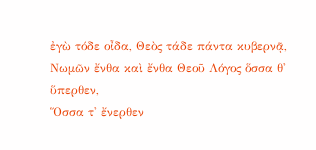ἐγὼ τόδε οἶδα, Θεὸς τάδε πάντα κυβερνᾷ,
Νωμῶν ἔνθα καὶ ἔνθα Θεοῦ Λόγος ὅσσα θ' ὕπερθεν,
Ὅσσα τ' ἔνερθεν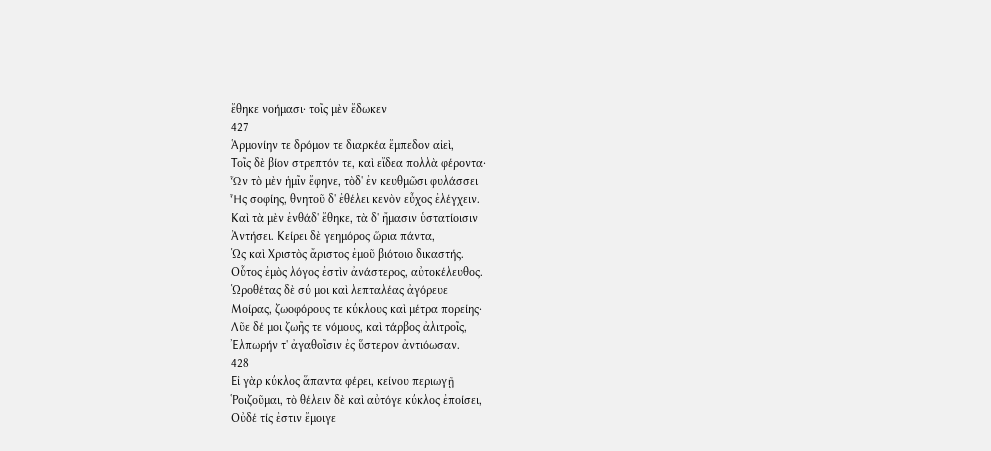ἔθηκε νοήμασι· τοῖς μὲν ἔδωκεν
427
Ἁρμονίην τε δρόμον τε διαρκέα ἔμπεδον αἰεὶ,
Τοῖς δὲ βίον στρεπτόν τε, καὶ εἴδεα πολλὰ φέροντα·
Ὧν τὸ μὲν ἡμῖν ἔφηνε, τὸδ' ἐν κευθμῶσι φυλάσσει
Ἧς σοφίης, θνητοῦ δ' ἐθέλει κενὸν εὖχος ἐλέγχειν.
Καὶ τὰ μὲν ἐνθάδ' ἔθηκε, τὰ δ' ἤμασιν ὑστατίοισιν
Ἀντήσει. Κείρει δὲ γεημόρος ὥρια πάντα,
Ὡς καὶ Χριστὸς ἄριστος ἐμοῦ βιότοιο δικαστής.
Οὗτος ἐμὸς λόγος ἐστὶν ἀνάστερος, αὐτοκέλευθος.
Ὡροθέτας δὲ σύ μοι καὶ λεπταλέας ἀγόρευε
Μοίρας, ζωοφόρους τε κύκλους καὶ μέτρα πορείης·
Λῦε δέ μοι ζωῆς τε νόμους, καὶ τάρβος ἀλιτροῖς,
Ἐλπωρήν τ' ἀγαθοῖσιν ἐς ὕστερον ἀντιόωσαν.
428
Εἰ γὰρ κύκλος ἅπαντα φέρει, κείνου περιωγῇ
Ῥοιζοῦμαι, τὸ θέλειν δὲ καὶ αὐτόγε κύκλος ἐποίσει,
Οὐδέ τίς ἐστιν ἔμοιγε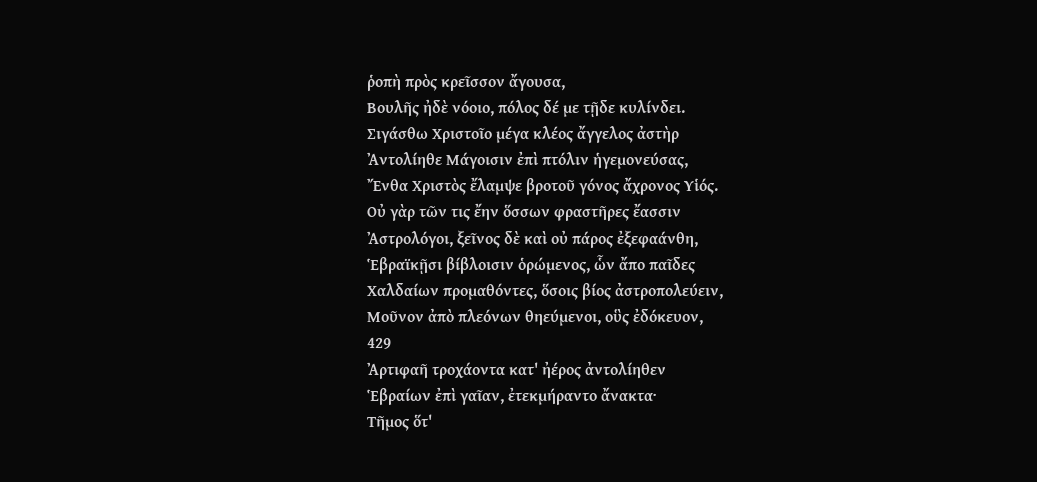ῥοπὴ πρὸς κρεῖσσον ἄγουσα,
Βουλῆς ἠδὲ νόοιο, πόλος δέ με τῇδε κυλίνδει.
Σιγάσθω Χριστοῖο μέγα κλέος ἄγγελος ἀστὴρ
Ἀντολίηθε Μάγοισιν ἐπὶ πτόλιν ἡγεμονεύσας,
Ἔνθα Χριστὸς ἔλαμψε βροτοῦ γόνος ἄχρονος Υἱός.
Οὐ γὰρ τῶν τις ἔην ὅσσων φραστῆρες ἔασσιν
Ἀστρολόγοι, ξεῖνος δὲ καὶ οὐ πάρος ἐξεφαάνθη,
Ἑβραϊκῇσι βίβλοισιν ὁρώμενος, ὧν ἄπο παῖδες
Χαλδαίων προμαθόντες, ὅσοις βίος ἀστροπολεύειν,
Μοῦνον ἀπὸ πλεόνων θηεύμενοι, οὓς ἐδόκευον,
429
Ἀρτιφαῆ τροχάοντα κατ' ἠέρος ἀντολίηθεν
Ἑβραίων ἐπὶ γαῖαν, ἐτεκμήραντο ἄνακτα·
Τῆμος ὅτ'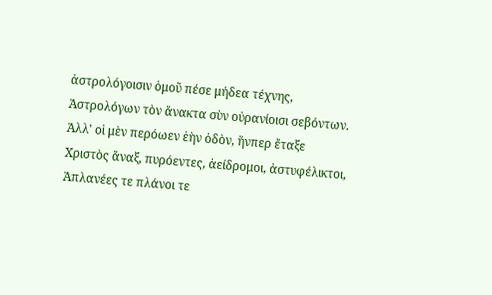ἀστρολόγοισιν ὁμοῦ πέσε μήδεα τέχνης,
Ἀστρολόγων τὸν ἄνακτα σὺν οὐρανίοισι σεβόντων.
Ἀλλ' οἱ μὲν περόωεν ἑὴν ὁδὸν, ἥνπερ ἔταξε
Χριστὸς ἄναξ, πυρόεντες, ἀείδρομοι, ἀστυφέλικτοι,
Ἀπλανέες τε πλάνοι τε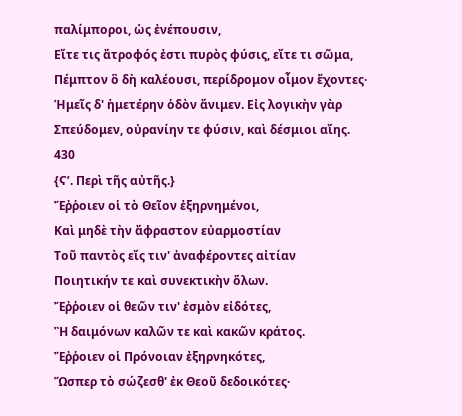παλίμποροι, ὡς ἐνέπουσιν,
Εἴτε τις ἄτροφός ἐστι πυρὸς φύσις, εἴτε τι σῶμα,
Πέμπτον ὃ δὴ καλέουσι, περίδρομον οἶμον ἔχοντες·
Ἡμεῖς δ' ἡμετέρην ὁδὸν ἄνιμεν. Εἰς λογικὴν γὰρ
Σπεύδομεν, οὐρανίην τε φύσιν, καὶ δέσμιοι αἴης.
430
{Ϛʹ. Περὶ τῆς αὐτῆς.}
Ἔῤῥοιεν οἱ τὸ Θεῖον ἐξηρνημένοι,
Καὶ μηδὲ τὴν ἄφραστον εὐαρμοστίαν
Τοῦ παντὸς εἴς τιν' ἀναφέροντες αἰτίαν
Ποιητικήν τε καὶ συνεκτικὴν ὅλων.
Ἔῤῥοιεν οἱ θεῶν τιν' ἐσμὸν εἰδότες,
Ἢ δαιμόνων καλῶν τε καὶ κακῶν κράτος.
Ἔῤῥοιεν οἱ Πρόνοιαν ἐξηρνηκότες,
Ὥσπερ τὸ σώζεσθ' ἐκ Θεοῦ δεδοικότες·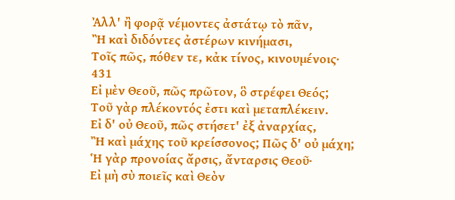Ἀλλ' ἢ φορᾷ νέμοντες ἀστάτῳ τὸ πᾶν,
Ἢ καὶ διδόντες ἀστέρων κινήμασι,
Τοῖς πῶς, πόθεν τε, κἀκ τίνος, κινουμένοις·
431
Εἰ μὲν Θεοῦ, πῶς πρῶτον, ὃ στρέφει Θεός;
Τοῦ γὰρ πλέκοντός ἐστι καὶ μεταπλέκειν.
Εἰ δ' οὐ Θεοῦ, πῶς στήσετ' ἐξ ἀναρχίας,
Ἢ καὶ μάχης τοῦ κρείσσονος; Πῶς δ' οὐ μάχη;
Ἡ γὰρ προνοίας ἄρσις, ἄνταρσις Θεοῦ·
Εἰ μὴ σὺ ποιεῖς καὶ Θεὸν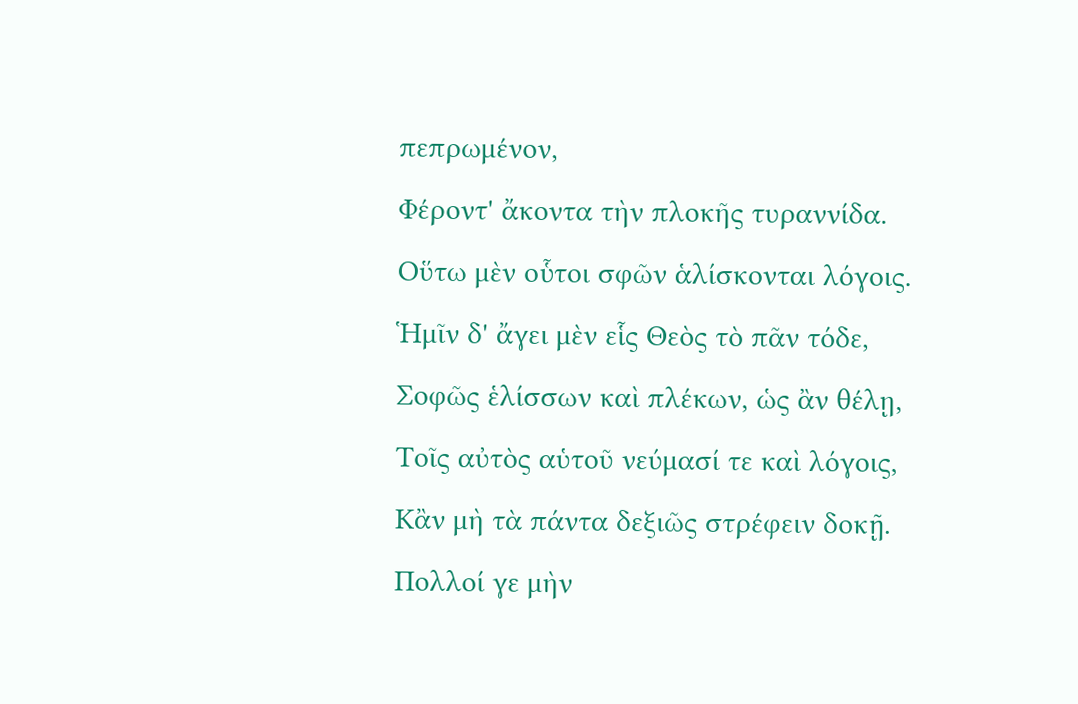πεπρωμένον,
Φέροντ' ἄκοντα τὴν πλοκῆς τυραννίδα.
Οὕτω μὲν οὗτοι σφῶν ἁλίσκονται λόγοις.
Ἡμῖν δ' ἄγει μὲν εἷς Θεὸς τὸ πᾶν τόδε,
Σοφῶς ἑλίσσων καὶ πλέκων, ὡς ἂν θέλῃ,
Τοῖς αὐτὸς αὑτοῦ νεύμασί τε καὶ λόγοις,
Κἂν μὴ τὰ πάντα δεξιῶς στρέφειν δοκῇ.
Πολλοί γε μὴν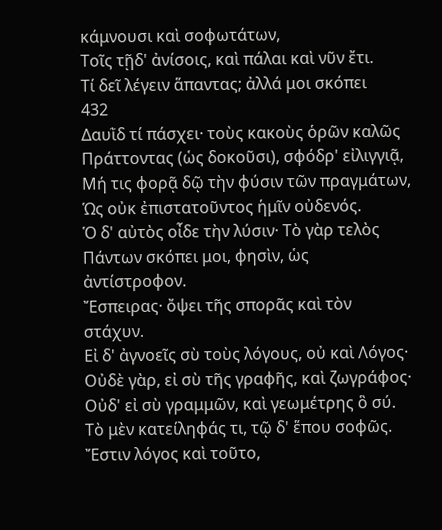κάμνουσι καὶ σοφωτάτων,
Τοῖς τῇδ' ἀνίσοις, καὶ πάλαι καὶ νῦν ἔτι.
Τί δεῖ λέγειν ἅπαντας; ἀλλά μοι σκόπει
432
Δαυῒδ τί πάσχει· τοὺς κακοὺς ὁρῶν καλῶς
Πράττοντας (ὡς δοκοῦσι), σφόδρ' εἰλιγγιᾷ,
Μή τις φορᾷ δῷ τὴν φύσιν τῶν πραγμάτων,
Ὡς οὐκ ἐπιστατοῦντος ἡμῖν οὐδενός.
Ὁ δ' αὐτὸς οἶδε τὴν λύσιν· Τὸ γὰρ τελὸς
Πάντων σκόπει μοι, φησὶν, ὡς ἀντίστροφον.
Ἔσπειρας· ὄψει τῆς σπορᾶς καὶ τὸν στάχυν.
Εἰ δ' ἀγνοεῖς σὺ τοὺς λόγους, οὐ καὶ Λόγος·
Οὐδὲ γὰρ, εἰ σὺ τῆς γραφῆς, καὶ ζωγράφος·
Οὐδ' εἰ σὺ γραμμῶν, καὶ γεωμέτρης ὃ σύ.
Τὸ μὲν κατείληφάς τι, τῷ δ' ἕπου σοφῶς.
Ἔστιν λόγος καὶ τοῦτο,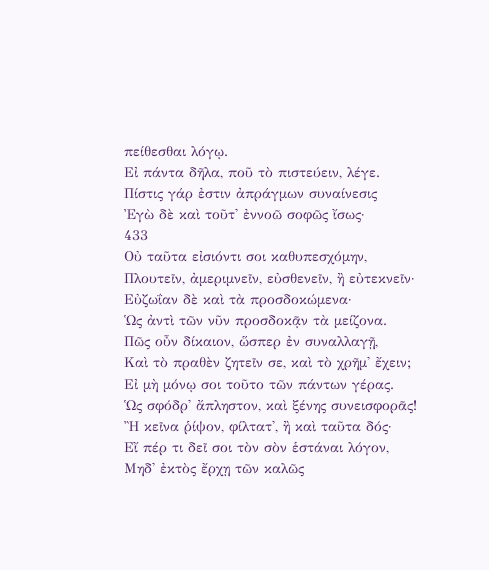πείθεσθαι λόγῳ.
Εἰ πάντα δῆλα, ποῦ τὸ πιστεύειν, λέγε.
Πίστις γάρ ἐστιν ἀπράγμων συναίνεσις
Ἐγὼ δὲ καὶ τοῦτ' ἐννοῶ σοφῶς ἴσως·
433
Οὐ ταῦτα εἰσιόντι σοι καθυπεσχόμην,
Πλουτεῖν, ἀμεριμνεῖν, εὐσθενεῖν, ἢ εὐτεκνεῖν·
Εὐζωΐαν δὲ καὶ τὰ προσδοκώμενα·
Ὡς ἀντὶ τῶν νῦν προσδοκᾷν τὰ μείζονα.
Πῶς οὖν δίκαιον, ὥσπερ ἐν συναλλαγῇ,
Καὶ τὸ πραθὲν ζητεῖν σε, καὶ τὸ χρῆμ' ἔχειν;
Εἰ μὴ μόνῳ σοι τοῦτο τῶν πάντων γέρας.
Ὡς σφόδρ' ἄπληστον, καὶ ξένης συνεισφορᾶς!
Ἢ κεῖνα ῥίψον, φίλτατ', ἢ καὶ ταῦτα δός·
Εἴ πέρ τι δεῖ σοι τὸν σὸν ἑστάναι λόγον,
Μηδ' ἐκτὸς ἔρχῃ τῶν καλῶς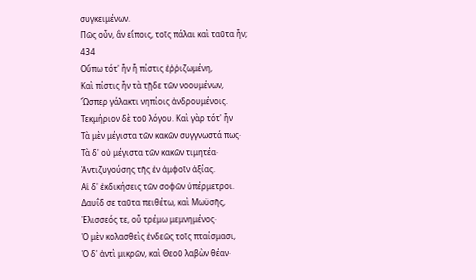συγκειμένων.
Πῶς οὖν, ἂν εἴποις, τοῖς πάλαι καὶ ταῦτα ἦν;
434
Οὔπω τότ' ἦν ἧ πίστις ἐῤῥιζωμένη,
Καὶ πίστις ἦν τὰ τῇδε τῶν νοουμένων,
Ὥσπερ γάλακτι νηπίοις ἀνδρουμένοις.
Τεκμήριον δὲ τοῦ λόγου. Καὶ γὰρ τότ' ἦν
Τὰ μὲν μέγιστα τῶν κακῶν συγγνωστά πως·
Τὰ δ' οὐ μέγιστα τῶν κακῶν τιμητέα·
Ἀντιζυγούσης τῆς ἐν ἀμφοῖν ἀξίας.
Αἱ δ' ἐκδικήσεις τῶν σοφῶν ὑπέρμετροι.
Δαυΐδ σε ταῦτα πειθέτω, καὶ Μωϋσῆς,
Ἐλισσεός τε, οὗ τρέμω μεμνημένος·
Ὁ μὲν κολασθεὶς ἐνδεῶς τοῖς πταίσμασι,
Ὁ δ' ἀντὶ μικρῶν, καὶ Θεοῦ λαβὼν θέαν·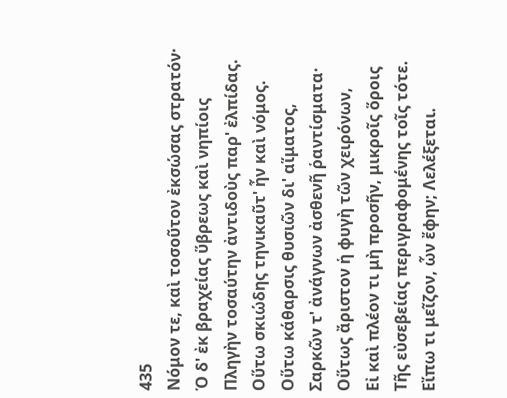435
Νόμον τε, καὶ τοσοῦτον ἐκσώσας στρατόν·
Ὁ δ' ἐκ βραχείας ὕβρεως καὶ νηπίοις
Πληγὴν τοσαύτην ἀντιδοὺς παρ' ἐλπίδας.
Οὕτω σκιώδης τηνικαῦτ' ἦν καὶ νόμος.
Οὕτω κάθαρσις θυσιῶν δι' αἵματος,
Σαρκῶν τ' ἀνάγνων ἀσθενῆ ῥαντίσματα·
Οὕτως ἄριστον ἡ φυγὴ τῶν χειρόνων,
Εἰ καὶ πλέον τι μὴ προσῆν, μικροῖς ὅροις
Τῆς εὐσεβείας περιγραφομένης τοῖς τότε.
Εἴπω τι μεῖζον, ὧν ἔφην; Λελέξεται.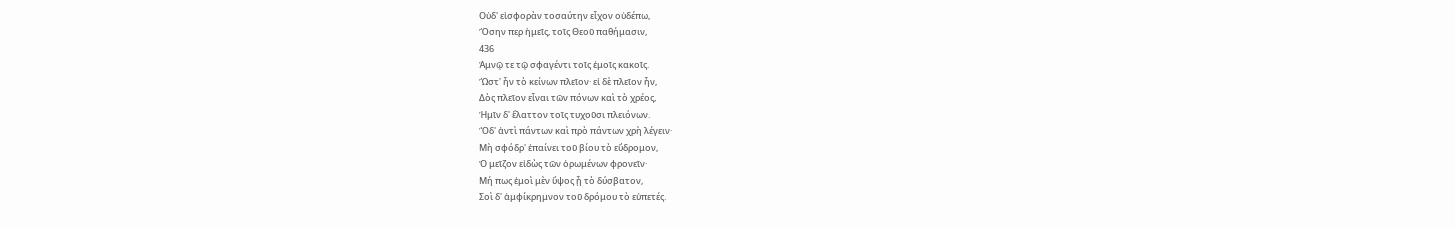Οὐδ' εἰσφορὰν τοσαύτην εἶχον οὐδέπω,
Ὅσην περ ἡμεῖς, τοῖς Θεοῦ παθήμασιν,
436
Ἀμνῷ τε τῷ σφαγέντι τοῖς ἐμοῖς κακοῖς.
Ὥστ' ἦν τὸ κείνων πλεῖον· εἰ δὲ πλεῖον ἦν,
Δὸς πλεῖον εἶναι τῶν πόνων καὶ τὸ χρέος,
Ἡμῖν δ' ἔλαττον τοῖς τυχοῦσι πλειόνων.
Ὃδ' ἀντὶ πάντων καὶ πρὸ πάντων χρὴ λέγειν·
Μὴ σφόδρ' ἐπαίνει τοῦ βίου τὸ εὔδρομον,
Ὁ μεῖζον εἰδὼς τῶν ὁρωμένων φρονεῖν·
Μή πως ἐμοὶ μὲν ὕψος ᾖ τὸ δύσβατον,
Σοὶ δ' ἀμφίκρημνον τοῦ δρόμου τὸ εὐπετές.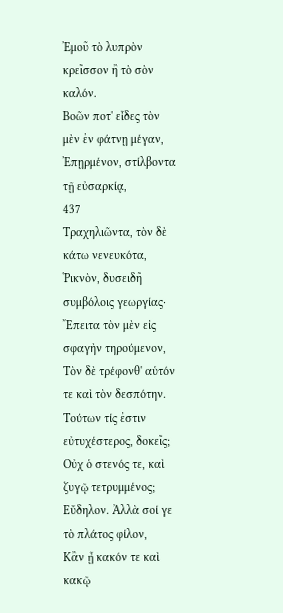Ἐμοῦ τὸ λυπρὸν κρεῖσσον ἢ τὸ σὸν καλόν.
Βοῶν ποτ' εἶδες τὸν μὲν ἐν φάτνῃ μέγαν,
Ἐπῃρμένον, στίλβοντα τῇ εὐσαρκίᾳ,
437
Τραχηλιῶντα, τὸν δὲ κάτω νενευκότα,
Ῥικνὸν, δυσειδῆ συμβόλοις γεωργίας·
Ἔπειτα τὸν μὲν εἰς σφαγὴν τηρούμενον,
Τὸν δὲ τρέφονθ' αὑτόν τε καὶ τὸν δεσπότην.
Τούτων τίς ἐστιν εὐτυχέστερος, δοκεῖς;
Οὐχ ὁ στενός τε, καὶ ζυγῷ τετρυμμένος;
Εὔδηλον. Ἀλλὰ σοί γε τὸ πλάτος φίλον,
Κἂν ᾖ κακόν τε καὶ κακῷ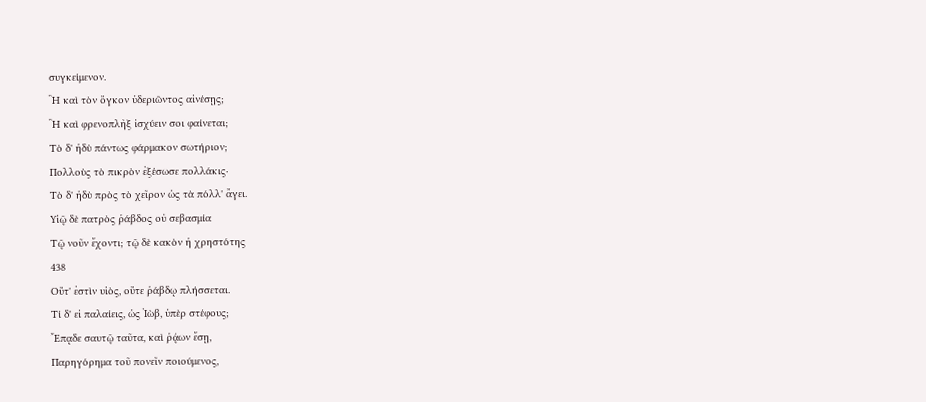συγκείμενον.
Ἢ καὶ τὸν ὄγκον ὑδεριῶντος αἰνέσῃς;
Ἢ καὶ φρενοπλὴξ ἰσχύειν σοι φαίνεται;
Τὸ δ' ἡδὺ πάντως φάρμακον σωτήριον;
Πολλοὺς τὸ πικρὸν ἐξέσωσε πολλάκις·
Τὸ δ' ἡδὺ πρὸς τὸ χεῖρον ὡς τὰ πόλλ' ἄγει.
Υἱῷ δὲ πατρὸς ῥάβδος οὐ σεβασμία
Τῷ νοῦν ἔχοντι; τῷ δὲ κακὸν ἡ χρηστότης
438
Οὔτ' ἐστὶν υἱὸς, οὔτε ῥάβδῳ πλήσσεται.
Τί δ' εἰ παλαίεις, ὡς Ἰὼβ, ὑπὲρ στέφους;
Ἔπᾳδε σαυτῷ ταῦτα, καὶ ῥᾴων ἔσῃ,
Παρηγόρημα τοῦ πονεῖν ποιούμενος,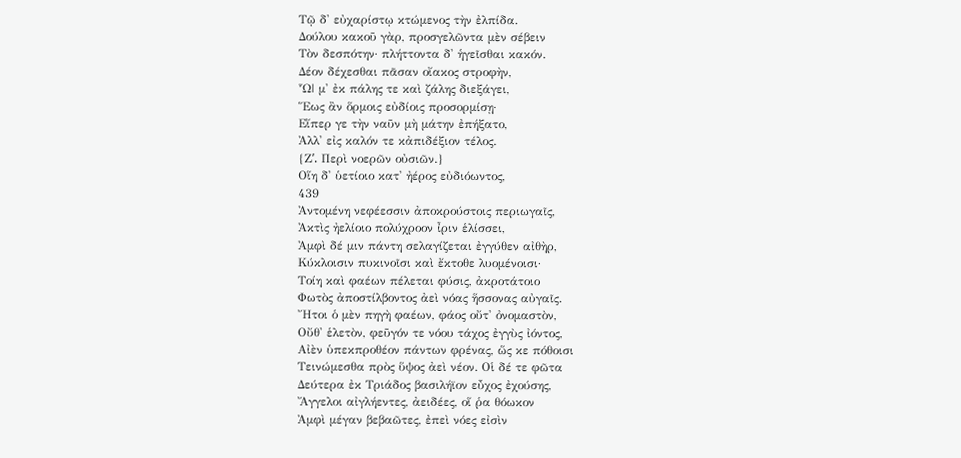Τῷ δ' εὐχαρίστῳ κτώμενος τὴν ἐλπίδα.
Δούλου κακοῦ γὰρ, προσγελῶντα μὲν σέβειν
Τὸν δεσπότην· πλήττοντα δ' ἡγεῖσθαι κακόν.
Δέον δέχεσθαι πᾶσαν οἴακος στροφὴν,
Ὧ| μ' ἐκ πάλης τε καὶ ζάλης διεξάγει,
Ἕως ἂν ὅρμοις εὐδίοις προσορμίσῃ·
Εἴπερ γε τὴν ναῦν μὴ μάτην ἐπήξατο,
Ἀλλ' εἰς καλόν τε κἀπιδέξιον τέλος.
{Ζʹ. Περὶ νοερῶν οὐσιῶν.}
Οἵη δ' ὑετίοιο κατ' ἠέρος εὐδιόωντος,
439
Ἀντομένη νεφέεσσιν ἀποκρούστοις περιωγαῖς,
Ἀκτὶς ἠελίοιο πολύχροον ἶριν ἑλίσσει,
Ἀμφὶ δέ μιν πάντη σελαγίζεται ἐγγύθεν αἰθὴρ,
Κύκλοισιν πυκινοῖσι καὶ ἔκτοθε λυομένοισι·
Τοίη καὶ φαέων πέλεται φύσις, ἀκροτάτοιο
Φωτὸς ἀποστίλβοντος ἀεὶ νόας ἥσσονας αὐγαῖς.
Ἤτοι ὁ μὲν πηγὴ φαέων, φάος οὔτ' ὀνομαστὸν,
Οὔθ' ἑλετὸν, φεῦγόν τε νόου τάχος ἐγγὺς ἰόντος,
Αἰὲν ὑπεκπροθέον πάντων φρένας, ὥς κε πόθοισι
Τεινώμεσθα πρὸς ὕψος ἀεὶ νέον. Οἱ δέ τε φῶτα
Δεύτερα ἐκ Τριάδος βασιλήϊον εὖχος ἐχούσης,
Ἄγγελοι αἰγλήεντες, ἀειδέες, οἵ ῥα θόωκον
Ἀμφὶ μέγαν βεβαῶτες, ἐπεὶ νόες εἰσὶν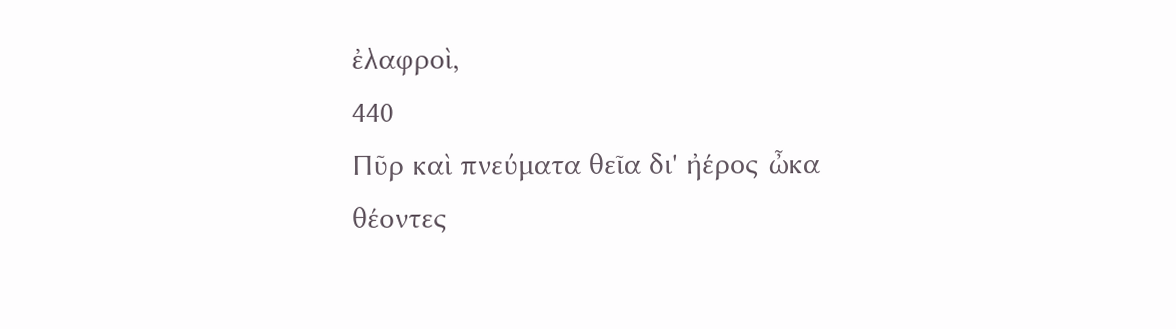ἐλαφροὶ,
440
Πῦρ καὶ πνεύματα θεῖα δι' ἠέρος ὦκα θέοντες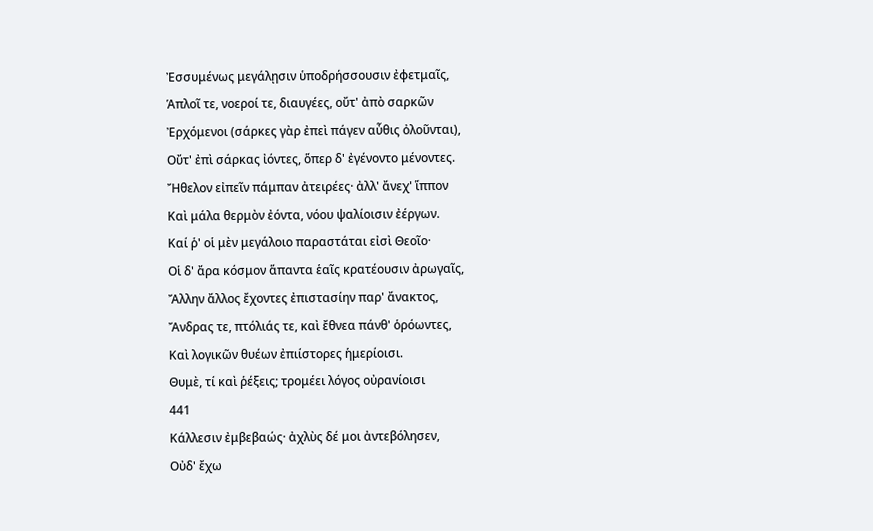Ἐσσυμένως μεγάλῃσιν ὑποδρήσσουσιν ἐφετμαῖς,
Ἁπλοῖ τε, νοεροί τε, διαυγέες, οὔτ' ἀπὸ σαρκῶν
Ἐρχόμενοι (σάρκες γὰρ ἐπεὶ πάγεν αὖθις ὀλοῦνται),
Οὔτ' ἐπὶ σάρκας ἰόντες, ὅπερ δ' ἐγένοντο μένοντες.
Ἤθελον εἰπεῖν πάμπαν ἀτειρέες· ἀλλ' ἄνεχ' ἵππον
Καὶ μάλα θερμὸν ἐόντα, νόου ψαλίοισιν ἐέργων.
Καί ῥ' οἱ μὲν μεγάλοιο παραστάται εἰσὶ Θεοῖο·
Οἱ δ' ἄρα κόσμον ἅπαντα ἑαῖς κρατέουσιν ἀρωγαῖς,
Ἄλλην ἄλλος ἔχοντες ἐπιστασίην παρ' ἄνακτος,
Ἄνδρας τε, πτόλιάς τε, καὶ ἔθνεα πάνθ' ὁρόωντες,
Καὶ λογικῶν θυέων ἐπιίστορες ἡμερίοισι.
Θυμὲ, τί καὶ ῥέξεις; τρομέει λόγος οὐρανίοισι
441
Κάλλεσιν ἐμβεβαώς· ἀχλὺς δέ μοι ἀντεβόλησεν,
Οὐδ' ἔχω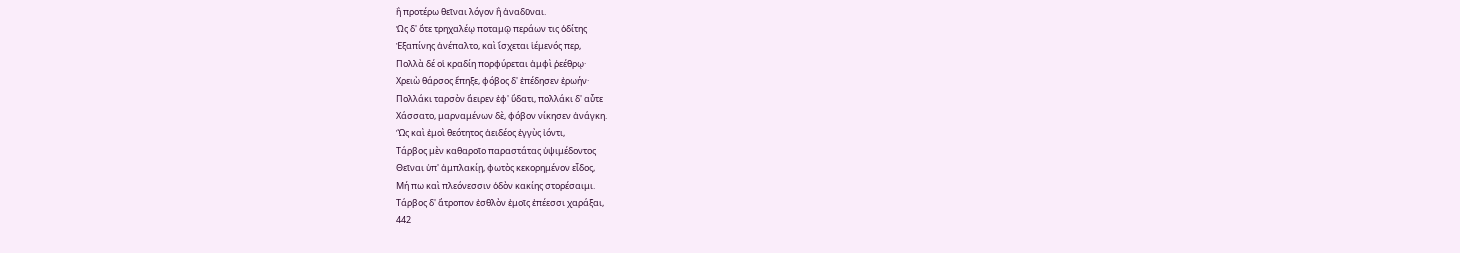ἢ προτέρω θεῖναι λόγον ἢ ἀναδῦναι.
Ὡς δ' ὅτε τρηχαλέῳ ποταμῷ περάων τις ὁδίτης
Ἐξαπίνης ἀνέπαλτο, καὶ ἴσχεται ἱέμενός περ,
Πολλὰ δέ οἱ κραδίη πορφύρεται ἀμφὶ ῥεέθρῳ·
Χρειὼ θάρσος ἔπηξε, φόβος δ' ἐπέδησεν ἐρωήν·
Πολλάκι ταρσὸν ἄειρεν ἐφ' ὕδατι, πολλάκι δ' αὖτε
Χάσσατο, μαρναμένων δὲ, φόβον νίκησεν ἀνάγκη.
Ὣς καὶ ἐμοὶ θεότητος ἀειδέος ἐγγὺς ἰόντι,
Τάρβος μὲν καθαροῖο παραστάτας ὑψιμέδοντος
Θεῖναι ὑπ' ἀμπλακίῃ, φωτὸς κεκορημένον εἶδος,
Μή πω καὶ πλεόνεσσιν ὁδὸν κακίης στορέσαιμι.
Τάρβος δ' ἄτροπον ἐσθλὸν ἐμοῖς ἐπέεσσι χαράξαι,
442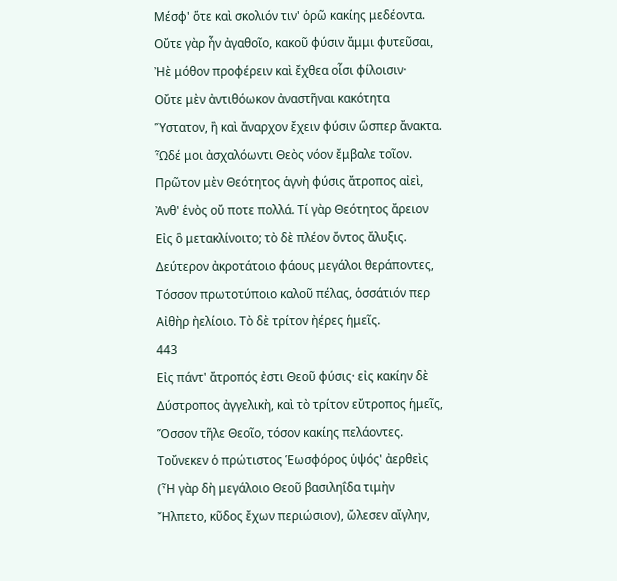Μέσφ' ὅτε καὶ σκολιόν τιν' ὁρῶ κακίης μεδέοντα.
Οὔτε γὰρ ἦν ἀγαθοῖο, κακοῦ φύσιν ἄμμι φυτεῦσαι,
Ἠὲ μόθον προφέρειν καὶ ἔχθεα οἷσι φίλοισιν·
Οὔτε μὲν ἀντιθόωκον ἀναστῆναι κακότητα
Ὕστατον, ἢ καὶ ἄναρχον ἔχειν φύσιν ὥσπερ ἄνακτα.
Ὧδέ μοι ἀσχαλόωντι Θεὸς νόον ἔμβαλε τοῖον.
Πρῶτον μὲν Θεότητος ἁγνὴ φύσις ἄτροπος αἰεὶ,
Ἀνθ' ἑνὸς οὔ ποτε πολλά. Τί γὰρ Θεότητος ἄρειον
Εἰς ὃ μετακλίνοιτο; τὸ δὲ πλέον ὄντος ἄλυξις.
Δεύτερον ἀκροτάτοιο φάους μεγάλοι θεράποντες,
Τόσσον πρωτοτύποιο καλοῦ πέλας, ὁσσάτιόν περ
Αἰθὴρ ἠελίοιο. Τὸ δὲ τρίτον ἠέρες ἡμεῖς.
443
Εἰς πάντ' ἄτροπός ἐστι Θεοῦ φύσις· εἰς κακίην δὲ
Δύστροπος ἀγγελικὴ, καὶ τὸ τρίτον εὔτροπος ἡμεῖς,
Ὅσσον τῆλε Θεοῖο, τόσον κακίης πελάοντες.
Τοὔνεκεν ὁ πρώτιστος Ἑωσφόρος ὑψός' ἀερθεὶς
(Ἦ γὰρ δὴ μεγάλοιο Θεοῦ βασιληΐδα τιμὴν
Ἤλπετο, κῦδος ἔχων περιώσιον), ὤλεσεν αἴγλην,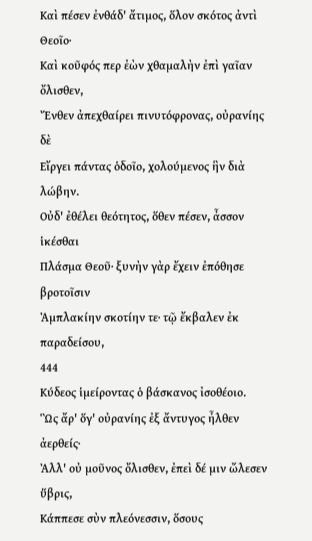Καὶ πέσεν ἐνθάδ' ἄτιμος, ὅλον σκότος ἀντὶ Θεοῖο·
Καὶ κοῦφός περ ἐὼν χθαμαλὴν ἐπὶ γαῖαν ὄλισθεν,
Ἔνθεν ἀπεχθαίρει πινυτόφρονας, οὐρανίης δὲ
Εἴργει πάντας ὁδοῖο, χολούμενος ἣν διὰ λώβην.
Οὐδ' ἐθέλει θεότητος, ὅθεν πέσεν, ἆσσον ἱκέσθαι
Πλάσμα Θεοῦ· ξυνὴν γὰρ ἔχειν ἐπόθησε βροτοῖσιν
Ἀμπλακίην σκοτίην τε· τῷ ἔκβαλεν ἐκ παραδείσου,
444
Κύδεος ἱμείροντας ὁ βάσκανος ἰσοθέοιο.
Ὣς ἄρ' ὅγ' οὐρανίης ἐξ ἄντυγος ἦλθεν ἀερθείς·
Ἀλλ' οὐ μοῦνος ὄλισθεν, ἐπεὶ δέ μιν ὤλεσεν ὕβρις,
Κάππεσε σὺν πλεόνεσσιν, ὅσους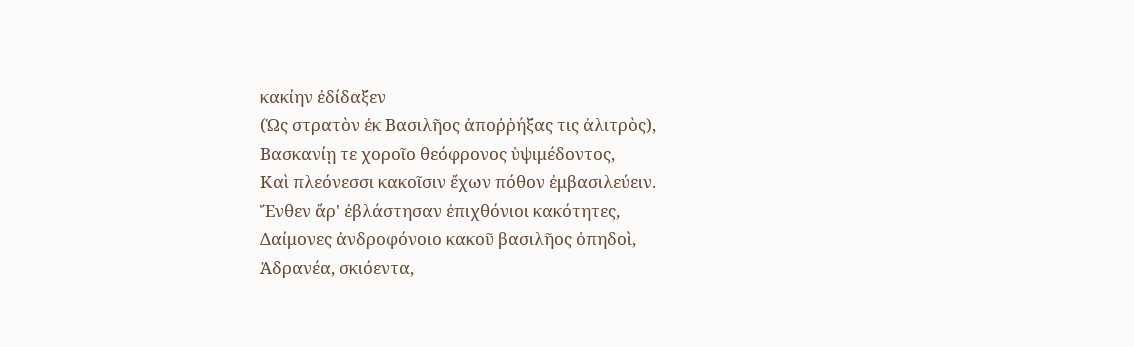κακίην ἐδίδαξεν
(Ὡς στρατὸν ἐκ Βασιλῆος ἀποῤῥήξας τις ἀλιτρὸς),
Βασκανίῃ τε χοροῖο θεόφρονος ὑψιμέδοντος,
Καὶ πλεόνεσσι κακοῖσιν ἔχων πόθον ἐμβασιλεύειν.
Ἔνθεν ἄρ' ἐβλάστησαν ἐπιχθόνιοι κακότητες,
Δαίμονες ἀνδροφόνοιο κακοῦ βασιλῆος ὀπηδοὶ,
Ἀδρανέα, σκιόεντα,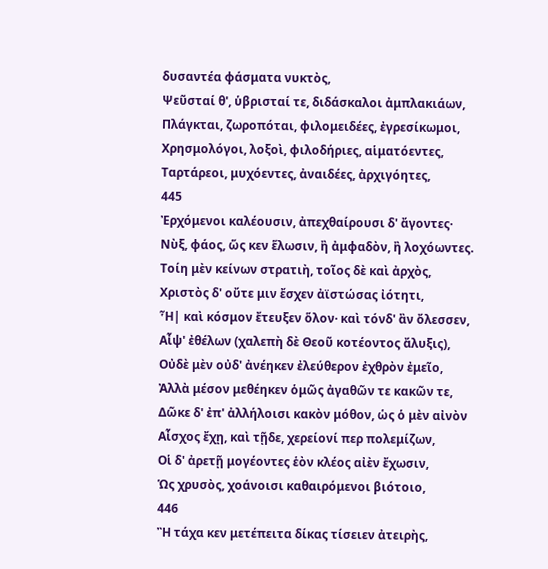δυσαντέα φάσματα νυκτὸς,
Ψεῦσταί θ', ὑβρισταί τε, διδάσκαλοι ἀμπλακιάων,
Πλάγκται, ζωροπόται, φιλομειδέες, ἐγρεσίκωμοι,
Χρησμολόγοι, λοξοὶ, φιλοδήριες, αἱματόεντες,
Ταρτάρεοι, μυχόεντες, ἀναιδέες, ἀρχιγόητες,
445
Ἐρχόμενοι καλέουσιν, ἀπεχθαίρουσι δ' ἄγοντες·
Νὺξ, φάος, ὥς κεν ἕλωσιν, ἢ ἀμφαδὸν, ἢ λοχόωντες.
Τοίη μὲν κείνων στρατιὴ, τοῖος δὲ καὶ ἀρχὸς,
Χριστὸς δ' οὔτε μιν ἔσχεν ἀϊστώσας ἰότητι,
Ἧ| καὶ κόσμον ἔτευξεν ὅλον· καὶ τόνδ' ἂν ὄλεσσεν,
Αἶψ' ἐθέλων (χαλεπὴ δὲ Θεοῦ κοτέοντος ἄλυξις),
Οὐδὲ μὲν οὐδ' ἀνέηκεν ἐλεύθερον ἐχθρὸν ἐμεῖο,
Ἀλλὰ μέσον μεθέηκεν ὁμῶς ἀγαθῶν τε κακῶν τε,
Δῶκε δ' ἐπ' ἀλλήλοισι κακὸν μόθον, ὡς ὁ μὲν αἰνὸν
Αἶσχος ἔχῃ, καὶ τῇδε, χερείονί περ πολεμίζων,
Οἱ δ' ἀρετῇ μογέοντες ἑὸν κλέος αἰὲν ἔχωσιν,
Ὡς χρυσὸς, χοάνοισι καθαιρόμενοι βιότοιο,
446
Ἢ τάχα κεν μετέπειτα δίκας τίσειεν ἀτειρὴς,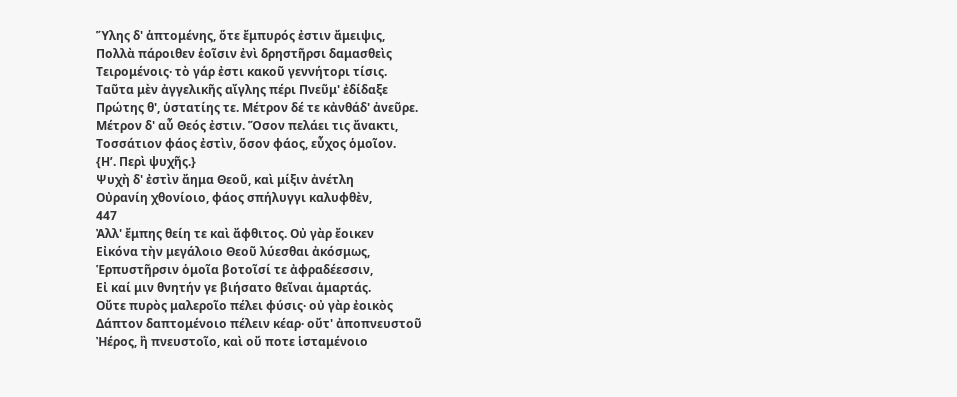Ὕλης δ' ἁπτομένης, ὅτε ἔμπυρός ἐστιν ἄμειψις,
Πολλὰ πάροιθεν ἑοῖσιν ἐνὶ δρηστῆρσι δαμασθεὶς
Τειρομένοις· τὸ γάρ ἐστι κακοῦ γεννήτορι τίσις.
Ταῦτα μὲν ἀγγελικῆς αἴγλης πέρι Πνεῦμ' ἐδίδαξε
Πρώτης θ', ὑστατίης τε. Μέτρον δέ τε κἀνθάδ' ἀνεῦρε.
Μέτρον δ' αὖ Θεός ἐστιν. Ὅσον πελάει τις ἄνακτι,
Τοσσάτιον φάος ἐστὶν, ὅσον φάος, εὖχος ὁμοῖον.
{Ηʹ. Περὶ ψυχῆς.}
Ψυχὴ δ' ἐστὶν ἄημα Θεοῦ, καὶ μίξιν ἀνέτλη
Οὐρανίη χθονίοιο, φάος σπήλυγγι καλυφθὲν,
447
Ἀλλ' ἔμπης θείη τε καὶ ἄφθιτος. Οὐ γὰρ ἔοικεν
Εἰκόνα τὴν μεγάλοιο Θεοῦ λύεσθαι ἀκόσμως,
Ἑρπυστῆρσιν ὁμοῖα βοτοῖσί τε ἀφραδέεσσιν,
Εἰ καί μιν θνητήν γε βιήσατο θεῖναι ἁμαρτάς.
Οὔτε πυρὸς μαλεροῖο πέλει φύσις· οὐ γὰρ ἐοικὸς
Δάπτον δαπτομένοιο πέλειν κέαρ· οὔτ' ἀποπνευστοῦ
Ἠέρος, ἢ πνευστοῖο, καὶ οὔ ποτε ἱσταμένοιο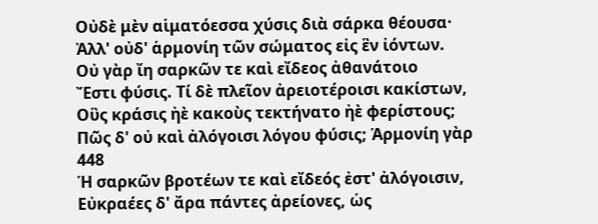Οὐδὲ μὲν αἱματόεσσα χύσις διὰ σάρκα θέουσα·
Ἀλλ' οὐδ' ἁρμονίη τῶν σώματος εἰς ἓν ἰόντων.
Οὐ γὰρ ἴη σαρκῶν τε καὶ εἴδεος ἀθανάτοιο
Ἔστι φύσις. Τί δὲ πλεῖον ἀρειοτέροισι κακίστων,
Οὓς κράσις ἠὲ κακοὺς τεκτήνατο ἠὲ φερίστους;
Πῶς δ' οὐ καὶ ἀλόγοισι λόγου φύσις; Ἁρμονίη γὰρ
448
Ἡ σαρκῶν βροτέων τε καὶ εἴδεός ἐστ' ἀλόγοισιν,
Εὐκραέες δ' ἄρα πάντες ἀρείονες, ὡς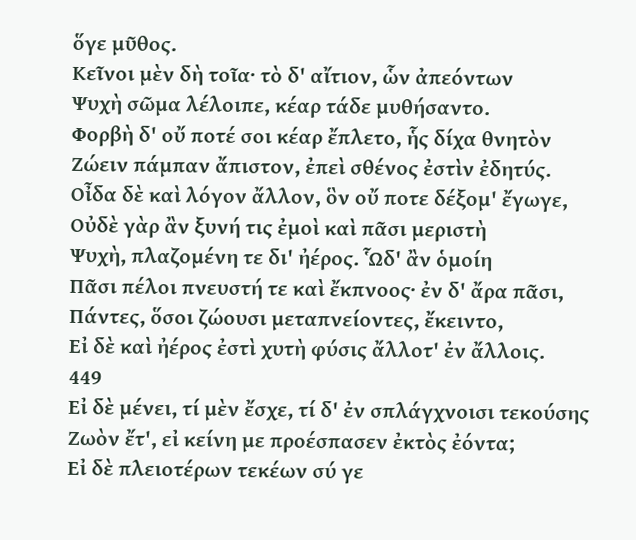ὅγε μῦθος.
Κεῖνοι μὲν δὴ τοῖα· τὸ δ' αἴτιον, ὧν ἀπεόντων
Ψυχὴ σῶμα λέλοιπε, κέαρ τάδε μυθήσαντο.
Φορβὴ δ' οὔ ποτέ σοι κέαρ ἔπλετο, ἧς δίχα θνητὸν
Ζώειν πάμπαν ἄπιστον, ἐπεὶ σθένος ἐστὶν ἐδητύς.
Οἶδα δὲ καὶ λόγον ἄλλον, ὃν οὔ ποτε δέξομ' ἔγωγε,
Οὐδὲ γὰρ ἂν ξυνή τις ἐμοὶ καὶ πᾶσι μεριστὴ
Ψυχὴ, πλαζομένη τε δι' ἠέρος. Ὧδ' ἂν ὁμοίη
Πᾶσι πέλοι πνευστή τε καὶ ἔκπνοος· ἐν δ' ἄρα πᾶσι,
Πάντες, ὅσοι ζώουσι μεταπνείοντες, ἔκειντο,
Εἰ δὲ καὶ ἠέρος ἐστὶ χυτὴ φύσις ἄλλοτ' ἐν ἄλλοις.
449
Εἰ δὲ μένει, τί μὲν ἔσχε, τί δ' ἐν σπλάγχνοισι τεκούσης
Ζωὸν ἔτ', εἰ κείνη με προέσπασεν ἐκτὸς ἐόντα;
Εἰ δὲ πλειοτέρων τεκέων σύ γε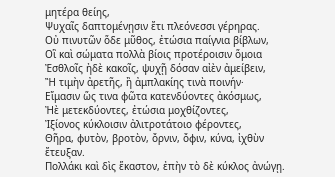μητέρα θείης,
Ψυχαῖς δαπτομένῃσιν ἔτι πλεόνεσσι γέρηρας.
Οὐ πινυτῶν ὅδε μῦθος, ἐτώσια παίγνια βίβλων,
Οἳ καὶ σώματα πολλὰ βίοις προτέροισιν ὅμοια
Ἐσθλοῖς ἠδὲ κακοῖς, ψυχῇ δόσαν αἰὲν ἀμείβειν,
Ἢ τιμὴν ἀρετῆς, ἢ ἀμπλακίης τινὰ ποινήν·
Εἵμασιν ὥς τινα φῶτα κατενδύοντες ἀκόσμως,
Ἠὲ μετεκδύοντες, ἐτώσια μοχθίζοντες,
Ἰξίονος κύκλοισιν ἀλιτροτάτοιο φέροντες,
Θῆρα, φυτὸν, βροτὸν, ὄρνιν, ὄφιν, κύνα, ἰχθὺν ἔτευξαν.
Πολλάκι καὶ δὶς ἕκαστον, ἐπὴν τὸ δὲ κύκλος ἀνώγῃ.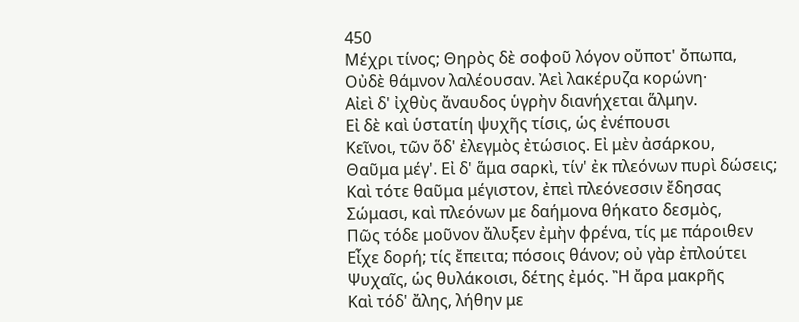450
Μέχρι τίνος; Θηρὸς δὲ σοφοῦ λόγον οὔποτ' ὄπωπα,
Οὐδὲ θάμνον λαλέουσαν. Ἀεὶ λακέρυζα κορώνη·
Αἰεὶ δ' ἰχθὺς ἄναυδος ὑγρὴν διανήχεται ἅλμην.
Εἰ δὲ καὶ ὑστατίη ψυχῆς τίσις, ὡς ἐνέπουσι
Κεῖνοι, τῶν ὅδ' ἐλεγμὸς ἐτώσιος. Εἰ μὲν ἀσάρκου,
Θαῦμα μέγ'. Εἰ δ' ἅμα σαρκὶ, τίν' ἐκ πλεόνων πυρὶ δώσεις;
Καὶ τότε θαῦμα μέγιστον, ἐπεὶ πλεόνεσσιν ἔδησας
Σώμασι, καὶ πλεόνων με δαήμονα θήκατο δεσμὸς,
Πῶς τόδε μοῦνον ἄλυξεν ἐμὴν φρένα, τίς με πάροιθεν
Εἶχε δορή; τίς ἔπειτα; πόσοις θάνον; οὐ γὰρ ἐπλούτει
Ψυχαῖς, ὡς θυλάκοισι, δέτης ἐμός. Ἢ ἄρα μακρῆς
Καὶ τόδ' ἄλης, λήθην με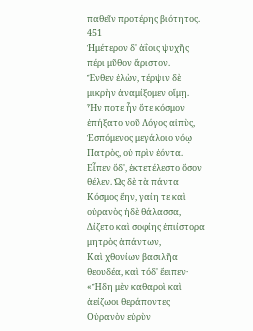παθεῖν προτέρης βιότητος.
451
Ἡμέτερον δ' ἀΐοις ψυχῆς πέρι μῦθον ἄριστον.
Ἔνθεν ἑλὼν, τέρψιν δὲ μικρὴν ἀναμίξομεν οἴμῃ.
Ἦν ποτε ἦν ὅτε κόσμον ἐπήξατο νοῦ Λόγος αἰπὺς,
Ἑσπόμενος μεγάλοιο νόῳ Πατρὸς, οὐ πρὶν ἐόντα.
Εἶπεν ὅδ', ἐκτετέλεστο ὅσον θέλεν. Ὡς δὲ τὰ πάντα
Κόσμος ἔην, γαίη τε καὶ οὐρανὸς ἠδὲ θάλασσα,
Δίζετο καὶ σοφίης ἐπιίστορα μητρὸς ἁπάντων,
Καὶ χθονίων βασιλῆα θεουδέα, καὶ τόδ' ἔειπεν·
«Ἤδη μὲν καθαροὶ καὶ ἀείζωοι θεράποντες
Οὐρανὸν εὐρὺν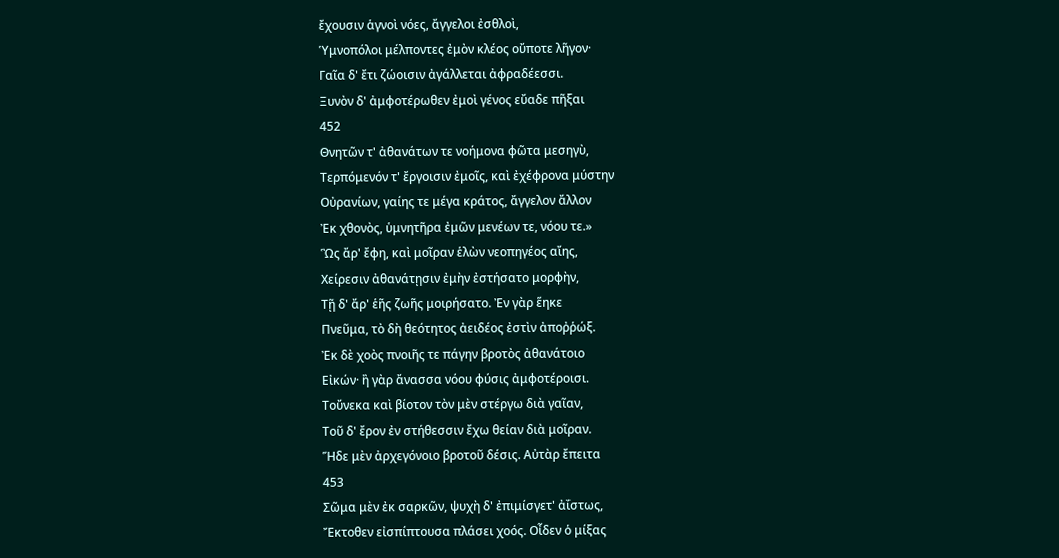ἔχουσιν ἁγνοὶ νόες, ἄγγελοι ἐσθλοὶ,
Ὑμνοπόλοι μέλποντες ἐμὸν κλέος οὔποτε λῆγον·
Γαῖα δ' ἔτι ζώοισιν ἀγάλλεται ἀφραδέεσσι.
Ξυνὸν δ' ἀμφοτέρωθεν ἐμοὶ γένος εὔαδε πῆξαι
452
Θνητῶν τ' ἀθανάτων τε νοήμονα φῶτα μεσηγὺ,
Τερπόμενόν τ' ἔργοισιν ἐμοῖς, καὶ ἐχέφρονα μύστην
Οὐρανίων, γαίης τε μέγα κράτος, ἄγγελον ἄλλον
Ἐκ χθονὸς, ὑμνητῆρα ἐμῶν μενέων τε, νόου τε.»
Ὣς ἄρ' ἔφη, καὶ μοῖραν ἑλὼν νεοπηγέος αἴης,
Χείρεσιν ἀθανάτῃσιν ἐμὴν ἐστήσατο μορφὴν,
Τῇ δ' ἄρ' ἑῆς ζωῆς μοιρήσατο. Ἐν γὰρ ἕηκε
Πνεῦμα, τὸ δὴ θεότητος ἀειδέος ἐστὶν ἀποῤῥώξ.
Ἐκ δὲ χοὸς πνοιῆς τε πάγην βροτὸς ἀθανάτοιο
Εἰκών· ἢ γὰρ ἄνασσα νόου φύσις ἀμφοτέροισι.
Τοὔνεκα καὶ βίοτον τὸν μὲν στέργω διὰ γαῖαν,
Τοῦ δ' ἔρον ἐν στήθεσσιν ἔχω θείαν διὰ μοῖραν.
Ἥδε μὲν ἀρχεγόνοιο βροτοῦ δέσις. Αὐτὰρ ἔπειτα
453
Σῶμα μὲν ἐκ σαρκῶν, ψυχὴ δ' ἐπιμίσγετ' ἀΐστως,
Ἔκτοθεν εἰσπίπτουσα πλάσει χοός. Οἶδεν ὁ μίξας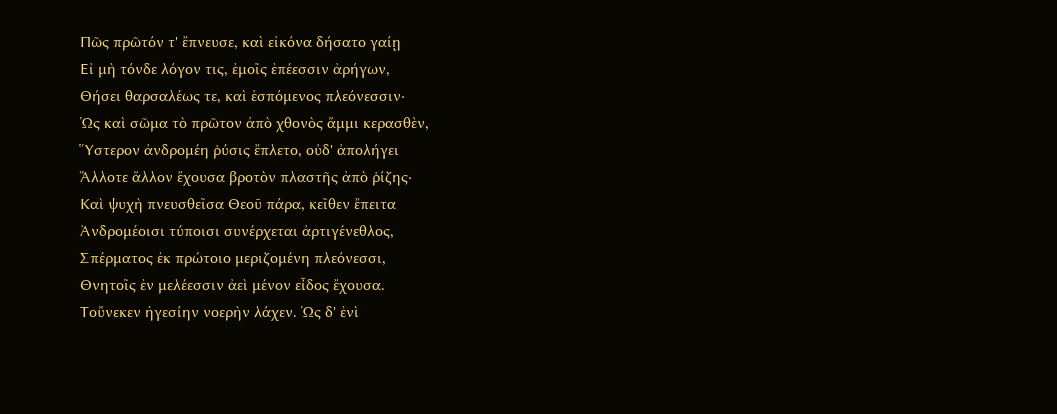Πῶς πρῶτόν τ' ἔπνευσε, καὶ εἰκόνα δήσατο γαίῃ
Εἰ μὴ τόνδε λόγον τις, ἐμοῖς ἐπέεσσιν ἀρήγων,
Θήσει θαρσαλέως τε, καὶ ἑσπόμενος πλεόνεσσιν·
Ὡς καὶ σῶμα τὸ πρῶτον ἀπὸ χθονὸς ἄμμι κερασθὲν,
Ὕστερον ἀνδρομέη ῥύσις ἔπλετο, οὐδ' ἀπολήγει
Ἄλλοτε ἄλλον ἔχουσα βροτὸν πλαστῆς ἀπὸ ῥίζης·
Καὶ ψυχὴ πνευσθεῖσα Θεοῦ πάρα, κεῖθεν ἔπειτα
Ἀνδρομέοισι τύποισι συνέρχεται ἀρτιγένεθλος,
Σπέρματος ἐκ πρώτοιο μεριζομένη πλεόνεσσι,
Θνητοῖς ἐν μελέεσσιν ἀεὶ μένον εἶδος ἔχουσα.
Τοὔνεκεν ἡγεσίην νοερὴν λάχεν. Ὡς δ' ἐνὶ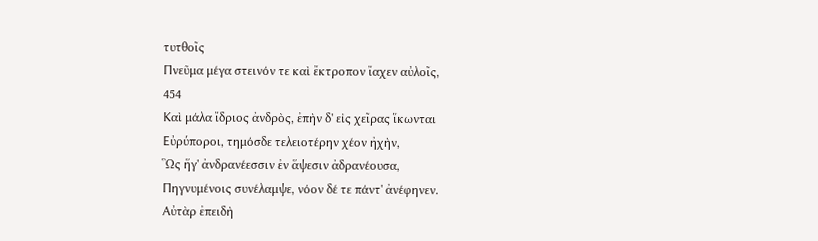τυτθοῖς
Πνεῦμα μέγα στεινόν τε καὶ ἔκτροπον ἴαχεν αὐλοῖς,
454
Καὶ μάλα ἴδριος ἀνδρὸς, ἐπὴν δ' εἰς χεῖρας ἵκωνται
Εὐρύποροι, τημόσδε τελειοτέρην χέον ἠχὴν,
Ὣς ἥγ' ἀνδρανέεσσιν ἐν ἅψεσιν ἀδρανέουσα,
Πηγνυμένοις συνέλαμψε, νόον δέ τε πάντ' ἀνέφηνεν.
Αὐτὰρ ἐπειδὴ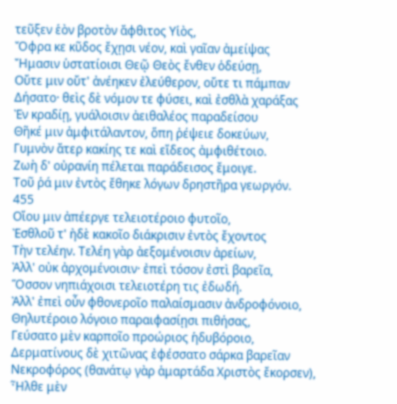τεῦξεν ἑὸν βροτὸν ἄφθιτος Υἱὸς,
Ὄφρα κε κῦδος ἔχῃσι νέον, καὶ γαῖαν ἀμείψας
Ἤμασιν ὑστατίοισι Θεῷ Θεὸς ἔνθεν ὁδεύσῃ,
Οὔτε μιν οὔτ' ἀνέηκεν ἐλεύθερον, οὔτε τι πάμπαν
Δήσατο· θεὶς δὲ νόμον τε φύσει, καὶ ἐσθλὰ χαράξας
Ἐν κραδίῃ, γυάλοισιν ἀειθαλέος παραδείσου
Θῆκέ μιν ἀμφιτάλαντον, ὅπη ῥέψειε δοκεύων,
Γυμνὸν ἄτερ κακίης τε καὶ εἴδεος ἀμφιθέτοιο.
Ζωὴ δ' οὐρανίη πέλεται παράδεισος ἔμοιγε.
Τοῦ ῥά μιν ἐντὸς ἔθηκε λόγων δρηστῆρα γεωργόν.
455
Οἴου μιν ἀπέεργε τελειοτέροιο φυτοῖο,
Ἐσθλοῦ τ' ἠδὲ κακοῖο διάκρισιν ἐντὸς ἔχοντος
Τὴν τελέην. Τελέη γὰρ ἀεξομένοισιν ἀρείων,
Ἀλλ' οὐκ ἀρχομένοισιν· ἐπεὶ τόσον ἐστὶ βαρεῖα,
Ὅσσον νηπιάχοισι τελειοτέρη τις ἐδωδή.
Ἀλλ' ἐπεὶ οὖν φθονεροῖο παλαίσμασιν ἀνδροφόνοιο,
Θηλυτέροιο λόγοιο παραιφασίῃσι πιθήσας,
Γεύσατο μὲν καρποῖο προώριος ἡδυβόροιο,
Δερματίνους δὲ χιτῶνας ἐφέσσατο σάρκα βαρεῖαν
Νεκροφόρος (θανάτῳ γὰρ ἁμαρτάδα Χριστὸς ἔκορσεν),
Ἦλθε μὲν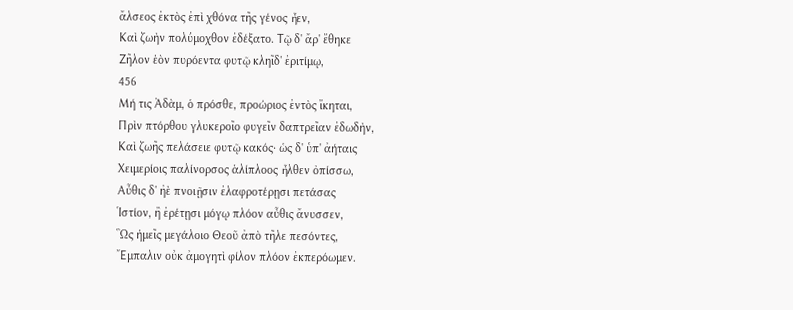ἄλσεος ἐκτὸς ἐπὶ χθόνα τῆς γένος ἦεν,
Καὶ ζωὴν πολύμοχθον ἐδέξατο. Τῷ δ' ἄρ' ἔθηκε
Ζῆλον ἑὸν πυρόεντα φυτῷ κληῖδ' ἐριτίμῳ,
456
Μή τις Ἀδὰμ, ὁ πρόσθε, προώριος ἐντὸς ἴκηται,
Πρὶν πτόρθου γλυκεροῖο φυγεῖν δαπτρεῖαν ἐδωδὴν,
Καὶ ζωῆς πελάσειε φυτῷ κακός· ὡς δ' ὑπ' ἀήταις
Χειμερίοις παλίνορσος ἁλίπλοος ἦλθεν ὀπίσσω,
Αὖθις δ' ἠὲ πνοιῇσιν ἐλαφροτέρῃσι πετάσας
Ἱστίον, ἢ ἐρέτῃσι μόγῳ πλόον αὖθις ἄνυσσεν,
Ὣς ἡμεῖς μεγάλοιο Θεοῦ ἀπὸ τῆλε πεσόντες,
Ἔμπαλιν οὐκ ἀμογητὶ φίλον πλόον ἐκπερόωμεν.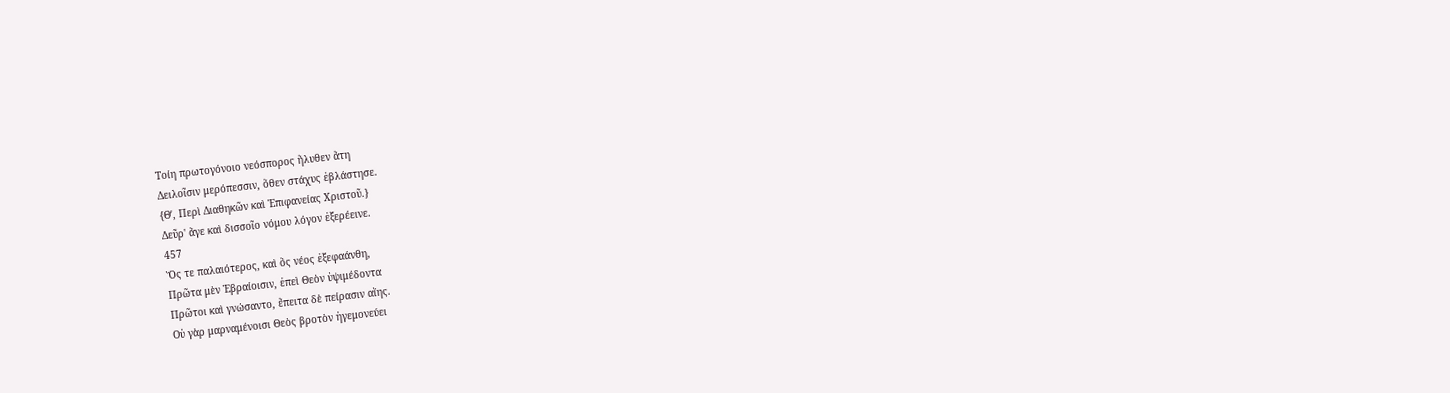Τοίη πρωτογόνοιο νεόσπορος ἤλυθεν ἄτη
Δειλοῖσιν μερόπεσσιν, ὅθεν στάχυς ἐβλάστησε.
{Θʹ, Περὶ Διαθηκῶν καὶ Ἐπιφανείας Χριστοῦ.}
Δεῦρ' ἄγε καὶ δισσοῖο νόμου λόγον ἐξερέεινε.
457
Ὅς τε παλαιότερος, καὶ ὃς νέος ἐξεφαάνθη,
Πρῶτα μὲν Ἑβραίοισιν, ἐπεὶ Θεὸν ὑψιμέδοντα
Πρῶτοι καὶ γνώσαντο, ἔπειτα δὲ πείρασιν αἴης.
Οὐ γὰρ μαρναμένοισι Θεὸς βροτὸν ἡγεμονεύει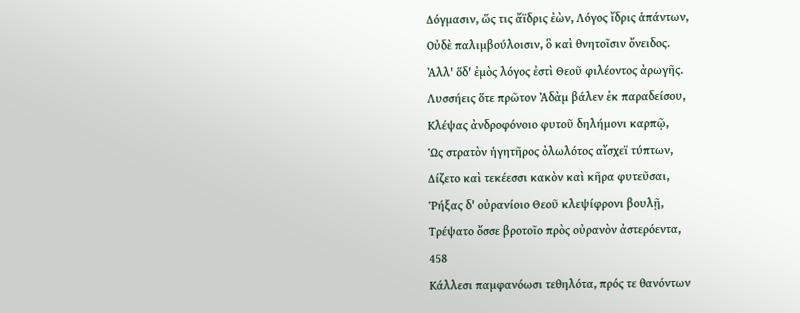Δόγμασιν, ὥς τις ἄϊδρις ἐὼν, Λόγος ἴδρις ἁπάντων,
Οὐδὲ παλιμβούλοισιν, ὃ καὶ θνητοῖσιν ὄνειδος.
Ἀλλ' ὅδ' ἐμὸς λόγος ἐστὶ Θεοῦ φιλέοντος ἀρωγῆς.
Λυσσήεις ὅτε πρῶτον Ἀδὰμ βάλεν ἐκ παραδείσου,
Κλέψας ἀνδροφόνοιο φυτοῦ δηλήμονι καρπῷ,
Ὡς στρατὸν ἡγητῆρος ὀλωλότος αἴσχεϊ τύπτων,
Δίζετο καὶ τεκέεσσι κακὸν καὶ κῆρα φυτεῦσαι,
Ῥήξας δ' οὐρανίοιο Θεοῦ κλεψίφρονι βουλῇ,
Τρέψατο ὄσσε βροτοῖο πρὸς οὐρανὸν ἀστερόεντα,
458
Κάλλεσι παμφανόωσι τεθηλότα, πρός τε θανόντων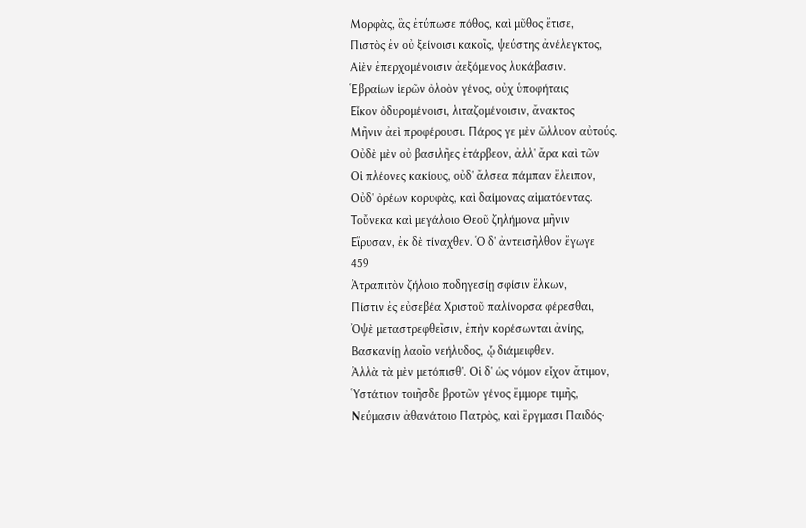Μορφὰς, ἃς ἐτύπωσε πόθος, καὶ μῦθος ἔτισε,
Πιστὸς ἐν οὐ ξείνοισι κακοῖς, ψεύστης ἀνέλεγκτος,
Αἰὲν ἐπερχομένοισιν ἀεξόμενος λυκάβασιν.
Ἑβραίων ἱερῶν ὀλοὸν γένος, οὐχ ὑποφήταις
Εἶκον ὀδυρομένοισι, λιταζομένοισιν, ἄνακτος
Μῆνιν ἀεὶ προφέρουσι. Πάρος γε μὲν ὤλλυον αὐτούς.
Οὐδὲ μὲν οὐ βασιλῆες ἐτάρβεον, ἀλλ' ἄρα καὶ τῶν
Οἱ πλέονες κακίους, οὐδ' ἄλσεα πάμπαν ἔλειπον,
Οὐδ' ὀρέων κορυφὰς, καὶ δαίμονας αἱματόεντας.
Τοὔνεκα καὶ μεγάλοιο Θεοῦ ζηλήμονα μῆνιν
Εἴρυσαν, ἐκ δὲ τίναχθεν. Ὁ δ' ἀντεισῆλθον ἔγωγε
459
Ἀτραπιτὸν ζήλοιο ποδηγεσίῃ σφίσιν ἕλκων,
Πίστιν ἐς εὐσεβέα Χριστοῦ παλίνορσα φέρεσθαι,
Ὀψὲ μεταστρεφθεῖσιν, ἐπὴν κορέσωνται ἀνίης,
Βασκανίῃ λαοῖο νεήλυδος, ᾧ διάμειφθεν.
Ἀλλὰ τὰ μὲν μετόπισθ'. Οἱ δ' ὡς νόμον εἶχον ἄτιμον,
Ὑστάτιον τοιῆσδε βροτῶν γένος ἔμμορε τιμῆς,
Νεύμασιν ἀθανάτοιο Πατρὸς, καὶ ἔργμασι Παιδός·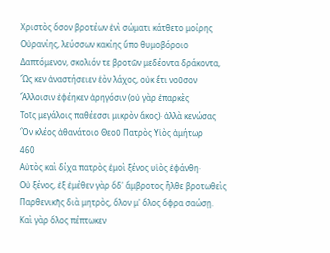Χριστὸς ὅσον βροτέων ἐνὶ σώματι κάτθετο μοίρης
Οὐρανίης, λεύσσων κακίης ὕπο θυμοβόροιο
Δαπτόμενον, σκολιόν τε βροτῶν μεδέοντα δράκοντα,
Ὥς κεν ἀναστήσειεν ἑὸν λάχος, οὐκ ἔτι νοῦσον
Ἄλλοισιν ἐφέηκεν ἀρηγόσιν (οὐ γὰρ ἐπαρκὲς
Τοῖς μεγάλοις παθέεσσι μικρὸν ἄκος)· ἀλλὰ κενώσας
Ὃν κλέος ἀθανάτοιο Θεοῦ Πατρὸς Υἱὸς ἀμήτωρ
460
Αὐτὸς καὶ δίχα πατρὸς ἐμοὶ ξένος υἱὸς ἐφάνθη·
Οὐ ξένος, ἐξ ἐμέθεν γὰρ ὅδ' ἄμβροτος ἦλθε βροτωθεὶς
Παρθενικῆς διὰ μητρὸς, ὅλον μ' ὅλος ὄφρα σαώσῃ.
Καὶ γὰρ ὅλος πέπτωκεν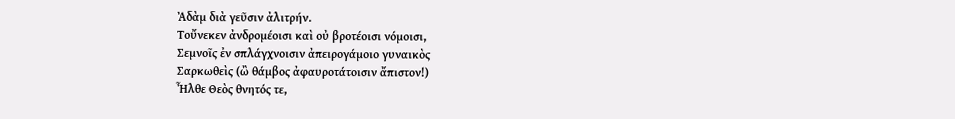Ἀδὰμ διὰ γεῦσιν ἀλιτρήν.
Τοὔνεκεν ἀνδρομέοισι καὶ οὐ βροτέοισι νόμοισι,
Σεμνοῖς ἐν σπλάγχνοισιν ἀπειρογάμοιο γυναικὸς
Σαρκωθεὶς (ὢ θάμβος ἀφαυροτάτοισιν ἄπιστον!)
Ἦλθε Θεὸς θνητός τε,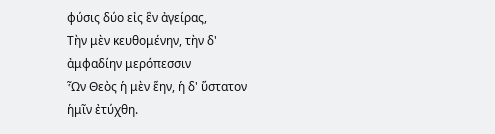φύσις δύο εἰς ἓν ἀγείρας,
Τὴν μὲν κευθομένην, τὴν δ' ἀμφαδίην μερόπεσσιν
Ὧν Θεὸς ἡ μὲν ἕην, ἡ δ' ὕστατον ἡμῖν ἐτύχθη.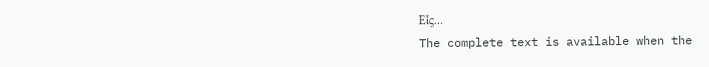Εἷς…
The complete text is available when the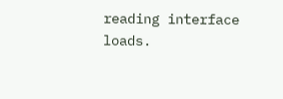reading interface loads.